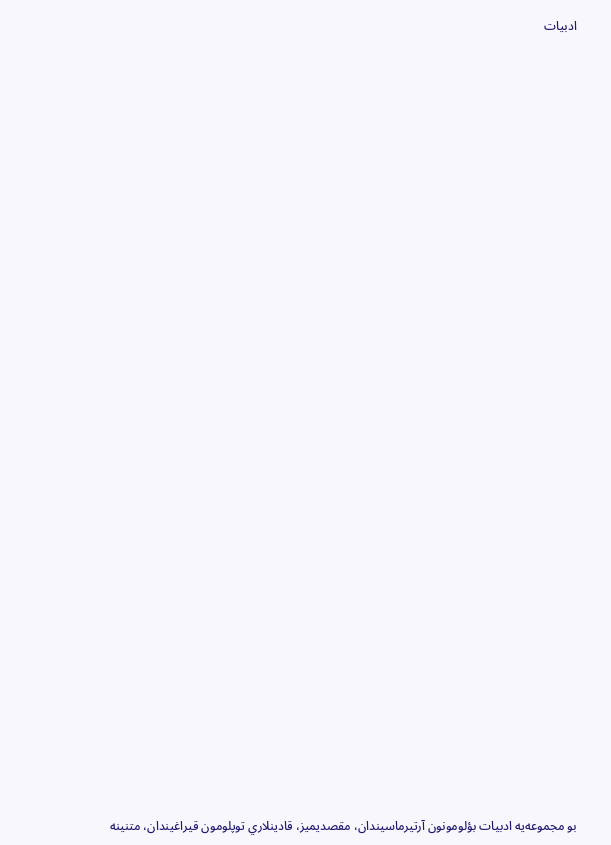ادبيات




























بو مجموعه‌يه ادبيات بؤلومونون آرتيرماسيندان، مقصديميز، قادينلاري توپلومون قيراغيندان، متنينه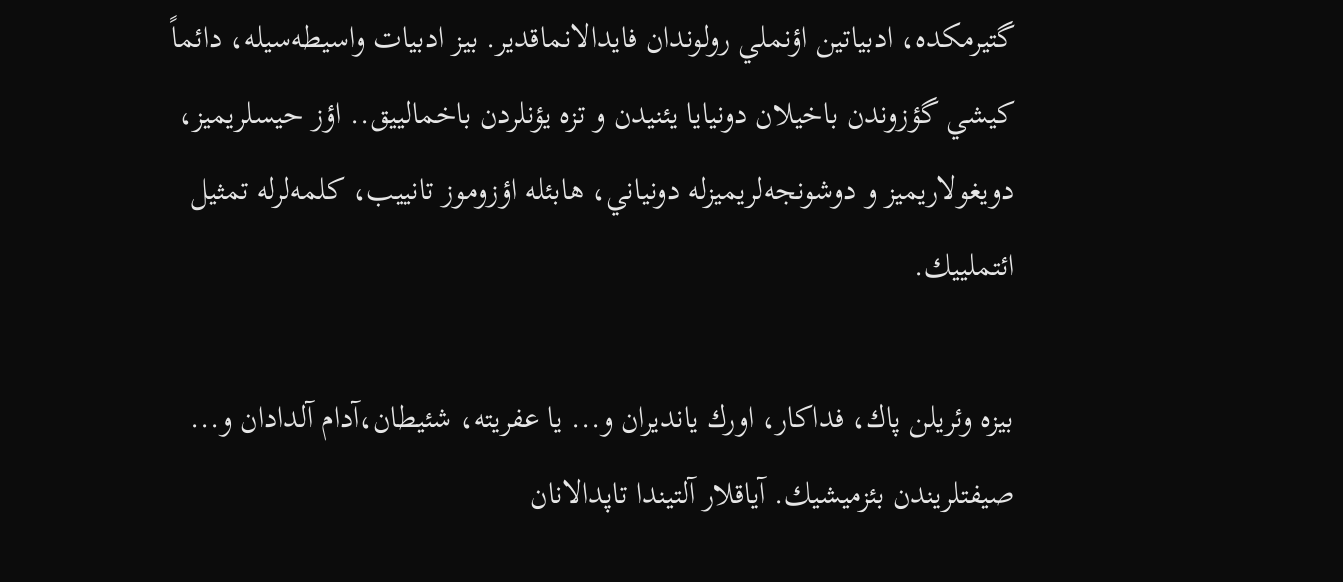گتيرمكده، ادبياتين اؤنملي رولوندان فايدالانماقدير. بيز ادبيات واسيطه‌سيله، دائماً كيشي گؤزوندن باخيلان دونيايا يئنيدن و تزه يؤنلردن باخمالييق.. اؤز حيسلريميز، دويغولاريميز و دوشونجه‌لريميزله دونياني، هابئله اؤزوموز تانييب، كلمه‌لرله تمثيل ائتملييك.

بيزه وئريلن پاك، فداكار، اورك يانديران و... يا عفريته، شئيطان،آدام آلدادان و... صيفتلريندن بئزميشيك. آياقلار آلتيندا تاپدالانان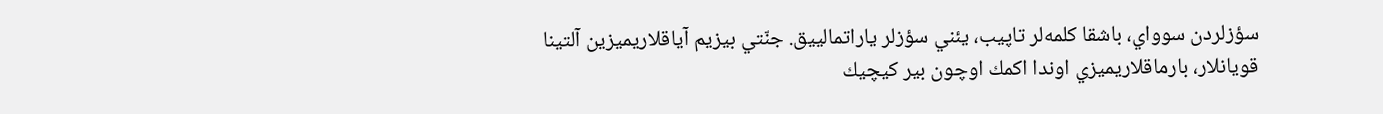سؤزلردن سوواي، باشقا كلمه‌لر تاپيب، يئني سؤزلر ياراتمالييق. جنّتي بيزيم آياقلاريميزين آلتينا قويانلار،‌‌‌‌ بارماقلاريميزي اوندا اكمك اوچون بير كيچيك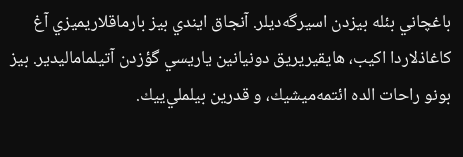باغچاني بئله بيزدن اسيرگه‌ديلر. آنجاق ايندي بيز بارماقلاريميزي آغ كاغاذلاردا اكيب، هايقيريريق دونيانين ياريسي گؤزدن آتيلماماليدير. بيز بونو راحات الده ائتمه‌ميشيك، و قدرين بيلملي‌ييك.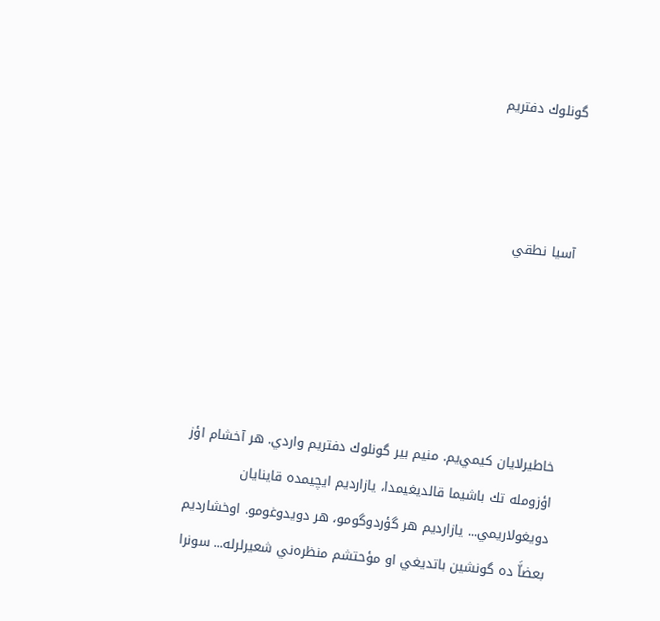گونلوك دفتريم



آسيا نطقي





خاطيرلايان كيمي‌يم. منيم بير گونلوك دفتريم واردي. هر آخشام اؤز اؤزومله تك باشيما قالديغيمدا، يازارديم ايچيمده قاينايان دويغولاريمي... يازارديم هر گؤردوگومو، هر دويدوغومو. اوخشارديم بعضاَّ ده گونشين باتديغي او مؤحتشم منظره‌ني شعيرلرله... سونرا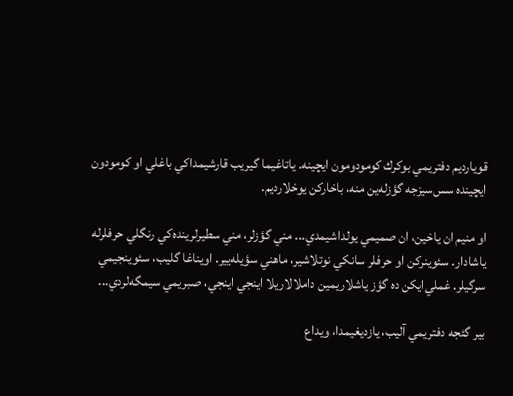قويارديم دفتريمي بوكرك كومودومون ايچينه. ياتاغيما گيريب قارشيمداكي باغلي او كومودون ايچينده سس‌سيزجه گؤزله‌ين منه، باخاركن يوخلارديم.

او منيم ان ياخين، ان صميمي يولداشيمدي... مني گؤزلر، مني سطيرلرينده‌كي رنگلي حرفلرله ياشادار. سئوينركن او حرفلر سانكي نوتلاشير، ماهني سؤيله‌يير. اويناغا گليب، سئوينجيمي سرگيلر. غملي‌ايكن‌ ده گؤز ياشلاريمين داملالاريلا اينجي اينجي، صبريمي سيمگه‌لردي...

بير گئجه دفتريمي آليب، يازديغيمدا، ويداع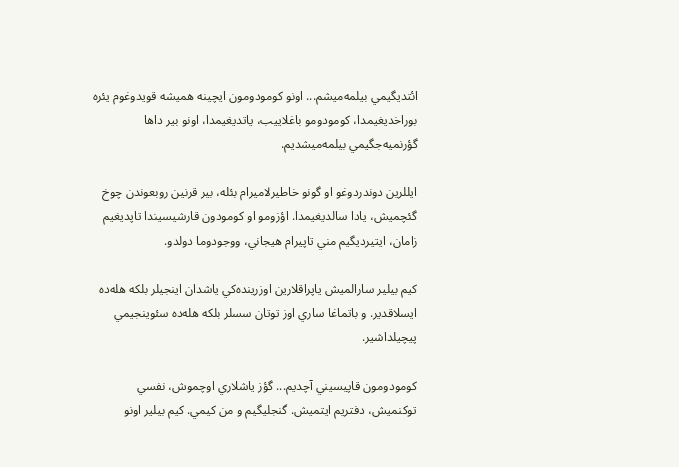ائتديگيمي بيلمه‌ميشم... اونو كومودومون ايچينه هميشه قويدوغوم يئره بوراخديغيمدا، كومودومو باغلاييب، ياتديغيمدا، اونو بير داها گؤرنميه‌جگيمي بيلمه‌ميشديم.

ايللرين دوندردوغو او گونو خاطيرلاميرام بئله، بير قرنين روبعوندن چوخ گئچميش، يادا سالديغيمدا. اؤزومو او كومودون قارشيسيندا تاپديغيم زامان، ايتيرديگيم مني تاپيرام هيجاني، ووجودوما دولدو.

كيم بيلير سارالميش ياپراقلارين اوزرينده‌كي ياشدان اينجيلر بلكه هله‌ده ايسلاقدير. و باتماغا ساري اوز توتان سسلر بلكه هله‌ده سئوينجيمي پيچيلداشير.

كومودومون قاپيسيني آچديم... گؤز ياشلاري اوچموش، نفسي توكنميش، دفتريم ايتميش. گنجليگيم و من كيمي. كيم بيلير اونو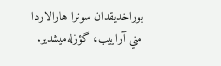بوراخديقدان سونرا هارالاردا مني آراييب، گؤزله‌ميشدير.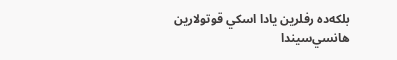بلكه‌ده رفلرين يادا اسكي قوتولارين هانسي‌سيندا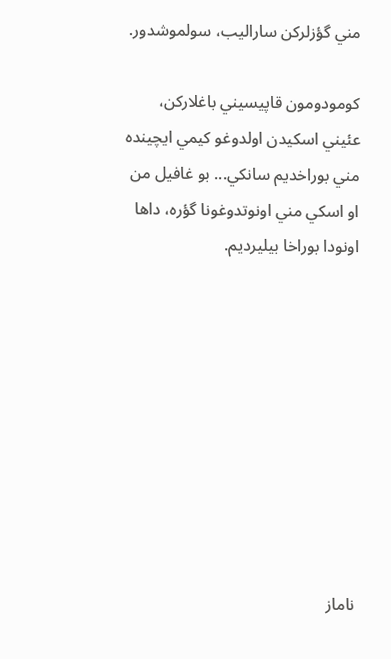مني گؤزلركن ساراليب، سولموشدور.

كومودومون قاپيسيني باغلاركن، عئيني اسكيدن اولدوغو كيمي ايچينده مني بوراخديم سانكي... بو غافيل من او اسكي مني اونوتدوغونا گؤره، داها اونودا بوراخا بيليرديم.









ناماز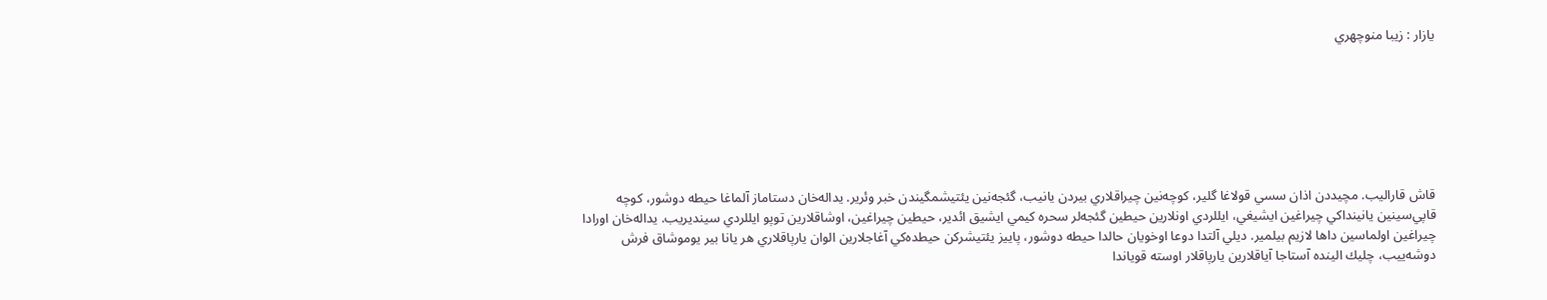يازار : زيبا منوچهري







قاش قاراليب. مچيدد‌ن اذان سسي قولاغا گلير، كوچه‌نين چيراقلاري بيردن يانيب، گئجه‌نين يئتيشمگيندن خبر وئرير. يداله‌خان دستاماز آلماغا حيطه دوشور، كوچه قاپي‌سينين يانينداكي چيراغين ايشيغي، ايللردي اونلارين حيطين گئجه‌لر سحره كيمي ايشيق ائدير، حيطين چيراغين، اوشاقلارين توپو ايللردي سينديريب. يداله‌خان اورادا چيراغين اولماسين داها لازيم بيلمير. ديلي آلتدا دوعا اوخويان حالدا حيطه دوشور، پاييز يئتيشركن حيطده‌كي آغاجلارين الوان يارپاقلاري هر يانا بير يوموشاق فرش دوشه‌ييب، چليك الينده آستاجا آياقلارين يارپاقلار اوسته قوياندا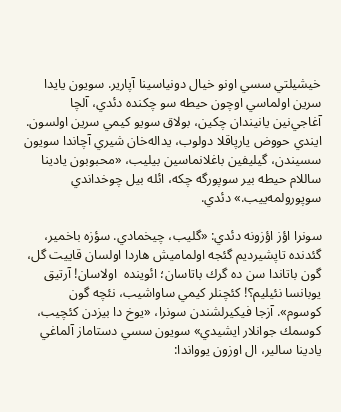خيشيلتي سسي اونو خيال دونياسينا آپارير. سويون يايدا سرين اولماسي اوچون حيطه سو چكنده دئدي، آلچا آغاجي‌نين يانيندان چكين، بولاق سويو كيمي سرين اولسون. ايندي حووض يارپاقلا دولوب، يداله‌خان شيري آچاندا سويون سسيندن، گيليفين باغلانماسين بيليب، «محبوبون يادينا ساللام حيطه بير سوپورگه چكه، ائله بيل چوخداندي سوپورولمه‌ييب.» دئدي.

سونرا اؤز اؤزونه دئدي: «گليب، چيخمادي. سؤزه باخمير، گئدنده تاپشيرديم گئجه اولماميش هاردا اولسان قاييت گل، گون باتاندا سن ‌ده گرك باتاسان؛ ائوينده  اولاسان! آرتيق يوبانسا نئيليم؟! كئچنلر كيمي ساواشيب، نئچه گون كوسوم». آزجا فيكيرلشندن سونرا، «يوخ دا بيزدن كئچيب، كوسمك جوانلار ايشيدي» سويون سسي دستاماز آلماغي يادينا سالير، ال اوزون يوواندا: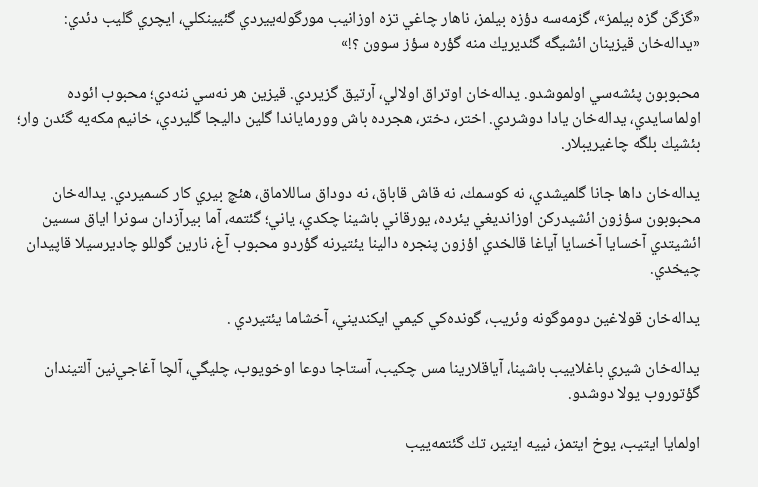«گزگن گزه بيلمز»، گزمه‌سه دؤزه بيلمز، ناهار چاغي تزه اوزانيب مورگوله‌ييردي گئيينكلي، ايچري گليب دئدي: «يداله‌خان قيزينان ائشيگه گئديريك منه گؤره سؤز سوون ؟!»

محبوبون پئشه‌سي اولموشدو. يداله‌خان اوتراق اولالي، آرتيق گزيردي. قيزين هر نه‌سي ننه‌دي؛ محبوب ائوده اولماسايدي، يداله‌خان يادا دوشردي. اختر، دختر، هجرده باش وورماياندا گلين داليجا گليردي، خانيم مكه‌يه گئدن وار؛ بئشيك بلگه چاغيريبلار.

يداله‌خان داها جانا گلميشدي، نه كوسمك، نه قاش قاباق، نه دوداق ساللاماق، هئچ بيري كار كسميردي. يداله‌خان محبوبون سؤزون ائشيدركن اوزانديغي يئرده، يورقاني باشينا چكدي، ياني؛ گئتمه، آما بيرآزدان سونرا اياق سسين ائشيتدي آخسايا آخسايا آياغا قالخدي اؤزون پنجره دالينا يئتير‌نه گؤردو محبوب آغ، نارين گوللو چاديرسيلا قاپيدان چيخدي.

يداله‌خان قولاغين دوموگونه وئريب، گونده‌كي كيمي ايكنديني، آخشاما يئتيردي .

يداله‌خان شيري باغلاييب باشينا، آياقلارينا مس چكيب، آستاجا دوعا اوخويوب، چليگي، آلچا آغاجي‌نين آلتيندان گؤتوروب يولا دوشدو.

اولمايا ايتيب، يوخ ايتمز، نييه ايتير، تك گئتمه‌ييب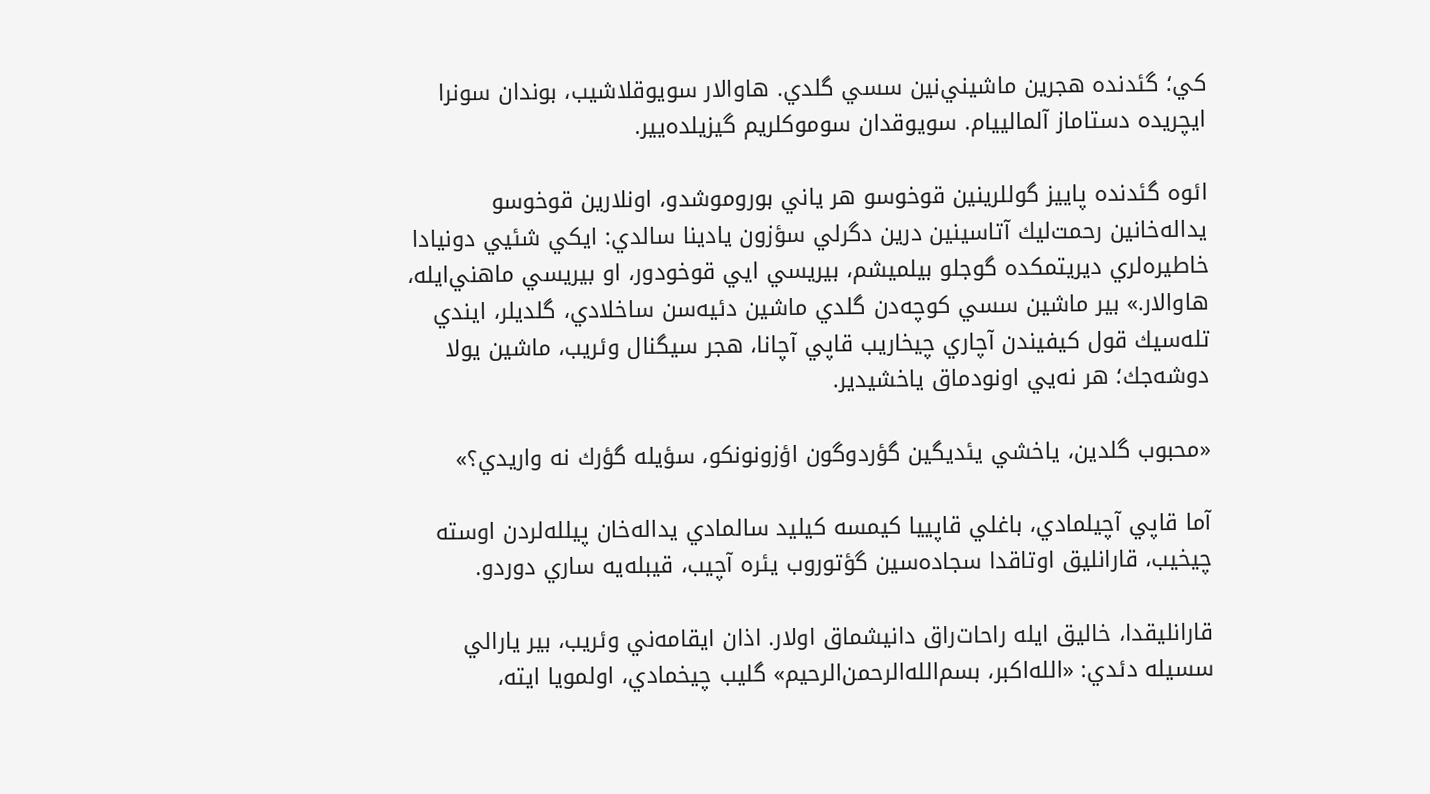كي؛ گئدنده هجرين ماشيني‌نين سسي گلدي. هاوالار سويوقلاشيب، بوندان سونرا ايچريده دستاماز آلمالييام. سويوقدان سوموكلريم گيزيلده‌يير.

ائوه گئدنده پاييز گوللرينين قوخوسو هر ياني بوروموشدو، اونلارين قوخوسو يداله‌خانين رحمت‌ليك آتاسينين درين دگرلي سؤزون يادينا سالدي: ايكي شئيي دونيادا خاطيره‌لري ديريتمكده گوجلو بيلميشم، بيريسي ايي قوخودور، او بيريسي ماهني‌ايله، هاوالار.» بير ماشين سسي كوچه‌دن گلدي ماشين دئيه‌سن ساخلادي، گلديلر، ايندي تله‌سيك قول كيفيندن آچاري چيخاريب قاپي آچانا، هجر سيگنال وئريب، ماشين يولا دوشه‌جك؛ هر نه‌يي اونودماق ياخشيدير.

«محبوب گلدين، ياخشي يئديگين گؤردوگون اؤزونونكو، سؤيله گؤرك نه واريدي؟»

آما قاپي آچيلمادي، باغلي قاپييا كيمسه كيليد سالمادي يداله‌خان پيلله‌لردن اوسته چيخيب، قارانليق اوتاقدا سجاده‌سين گؤتوروب يئره آچيب، قيبله‌يه ساري دوردو.

قارانليقدا، خاليق ايله راحات‌راق دانيشماق اولار. اذان ايقامه‌ني وئريب، بير يارالي سسيله دئدي: «الله‌اكبر، بسم‌الله‌الرحمن‌الرحيم» گليب چيخمادي، اولمويا ايته،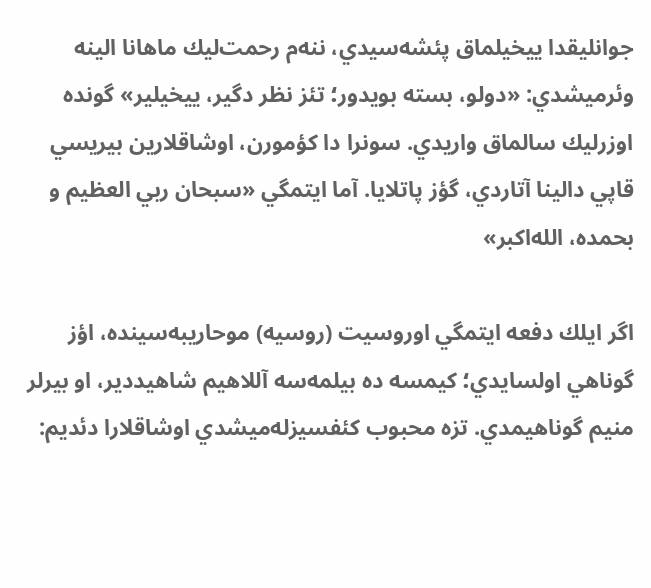جوانليقدا ييخيلماق پئشه‌سيدي، ننه‌م رحمت‌ليك ماهانا الينه وئرميشدي: «دولو، بسته بويدور؛ تئز نظر دگير، ييخيلير» گونده اوزرليك سالماق واريدي. سونرا دا كؤمورن، اوشاقلارين بيريسي قاپي دالينا آتاردي، گؤز پاتلايا. آما ايتمگي «سبحان ربي العظيم و بحمده، الله‌اكبر»

اگر ايلك دفعه ايتمگي اوروسيت (روسيه) موحاريبه‌سينده، اؤز گوناهي اولسايدي؛ كيمسه‌ ده بيلمه‌سه آللاهيم شاهيددير، او بيرلر منيم گوناهيمدي. تزه محبوب كئفسيزله‌ميشدي اوشاقلارا دئديم: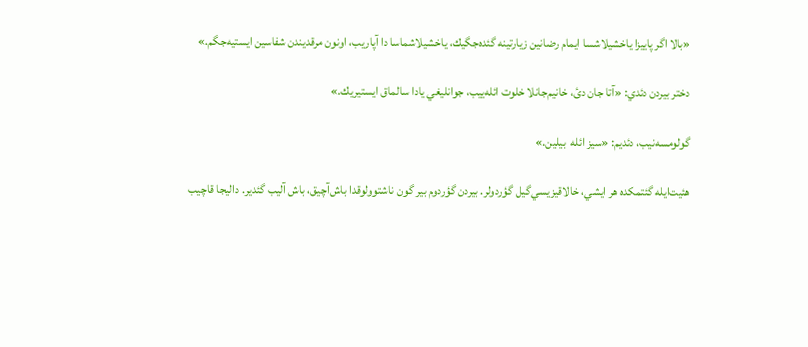«بالا اگر پاييزا ياخشيلاشسا ايمام رضانين زيارتينه گئده‌جگيك، ياخشيلاشماسا دا آپاريب، اونون مرقديندن شفاسين ايستيه‌جگم.»

دختر بيردن دئدي: «آتا جان دئ، خانيم‌جانلا خلوت ائله‌ييب، جوانليغي يادا سالماق ايستيريك.»

گولومسه‌نيب، دئديم: «سيز ائله  بيلين.»

هئيت‌ايله گئتمكده هر ايشي، خالاقيزيسي‌گيل گؤردولر. بيردن گؤردوم بير گون ناشتوولوقدا باش‌آچيق، باش آليب گئدير. داليجا قاچيب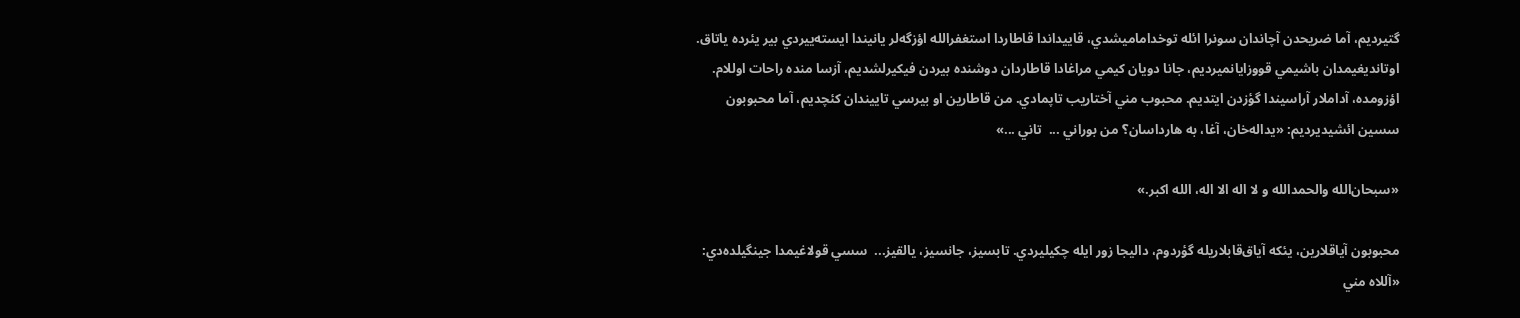گتيرديم، آما ضريحدن آچاندان سونرا ائله توخداماميشدي، قاييداندا قاطاردا استغفرالله اؤزگه‌لر يانيندا ايسته‌ييردي بير يئرده ياتاق. اوتانديغيمدان باشيمي قووزايانميرديم، جانا دويان كيمي مراغادا قاطاردان دوشنده بيردن فيكيرلشديم، آزسا منده راحات اوللام. اؤزومده، آداملار آراسيندا گؤزدن ايتديم. محبوب مني آختاريب تاپمادي. من قاطارين او بيرسي تاييندان كئچديم، آما محبوبون سسين ائشيديرديم: «يداله‌خان، آغا، به هارداسان؟ من بوراني ...  تاني ...»

«سبحان‌الله والحمدالله و لا اله ‌الا اله، ‌الله ‌اكبر.»

محبوبون آياقلارين، يئكه آياق‌قابلاريله گؤردوم، داليجا زور ايله چكيليردي. تابسيز، جانسيز، يالقيز...  سسي قولاغيمدا جينگيلده‌دي: «آللاه مني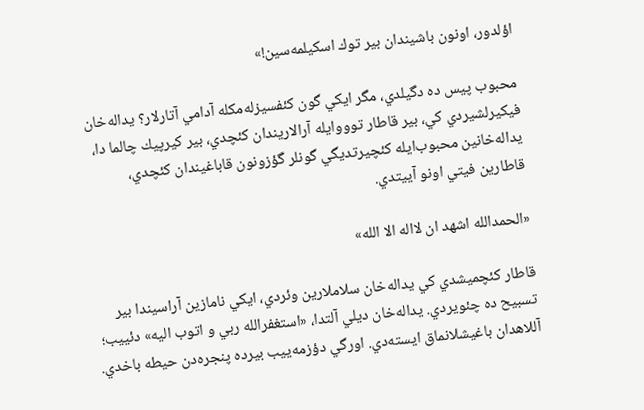اؤلدور، اونون باشيندان بير توك اسكيلمه‌سين!»

محبوب پيس ‌ده دگيلدي، مگر ايكي گون كئفسيزله‌مكله آدامي آتارلار؟ يداله‌خان فيكيرلشيردي‌ كي، بير قاطار توووايله آرالاريندان كئچدي، بير كيرپيك چالما دا، يداله‌خانين محبوب‌ايله كئچيرتديگي گونلر گؤزونون قاباغيندان كئچدي، قاطارين فيتي اونو آييتدي.

«الحمدالله اشهد ان لااله الا الله»

قاطار كئچميشدي كي يداله‌خان سلاملارين وئردي، ايكي نامازين آراسيندا بير تسبيح‌ ده چئويردي. يداله‌خان ديلي آلتدا، «استغفرالله ربي و اتوب اليه» دئييب؛ آللاهدان باغيشلانماق ايسته‌دي. اورگي دؤزمه‌ييب بيرده پنجره‌دن حيطه باخدي.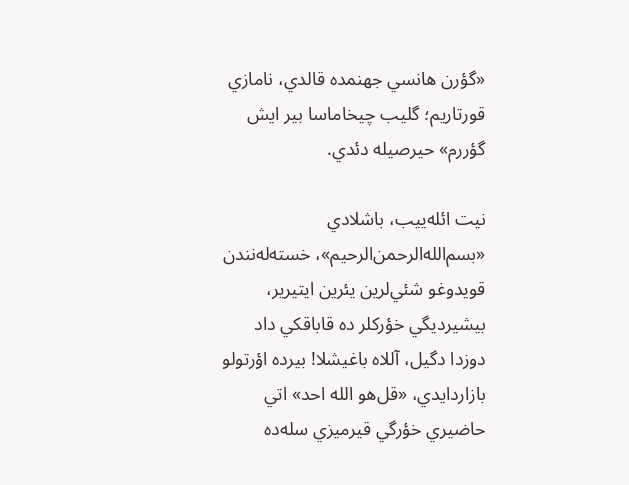«گؤرن هانسي جهنمده قالدي، نامازي قورتاريم؛ گليب چيخاماسا بير ايش گؤر‌رم» حيرصيله دئدي.

نيت ائله‌ييب، باشلادي «بسم‌الله‌الرحمن‌الرحيم»، خسته‌له‌نندن قويدوغو شئي‌لرين يئرين ايتيرير، بيشيرديگي خؤركلر ده قاباقكي داد دوزدا دگيل، آللاه باغيشلا! بيرده اؤرتولو بازاردايدي، «قل‌هو الله احد» اتي حاضيري خؤرگي قيرميزي سله‌ده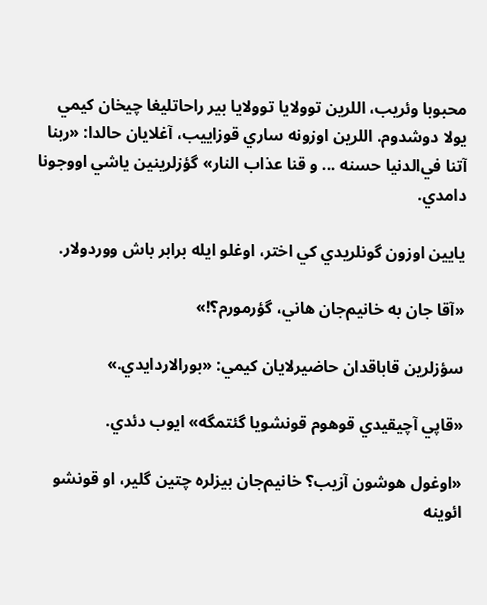محبوبا وئريب، اللرين توولايا توولايا بير راحاتليغا چيخان كيمي يولا دوشدوم. اللرين اوزونه ساري قوزاييب، آغلايان حالدا: «ربنا آتنا في‌الدنيا حسنه ... و قنا عذاب النار» گؤزلرينين ياشي اووجونا دامدي.

يايين اوزون گونلريدي كي اختر، اوغلو ايله برابر باش ووردولار.

«آقا جان به خانيم‌جان هاني، گؤرمورم؟!»

سؤزلرين قاباقدان حاضيرلايان كيمي: «بورالاردايدي.»

«قاپي آچيقيدي قوهوم قونشويا گئتمگه» ايوب دئدي.

«اوغول هوشون آزيب؟ خانيم‌جان بيزلره چتين گلير، او قونشو ائوينه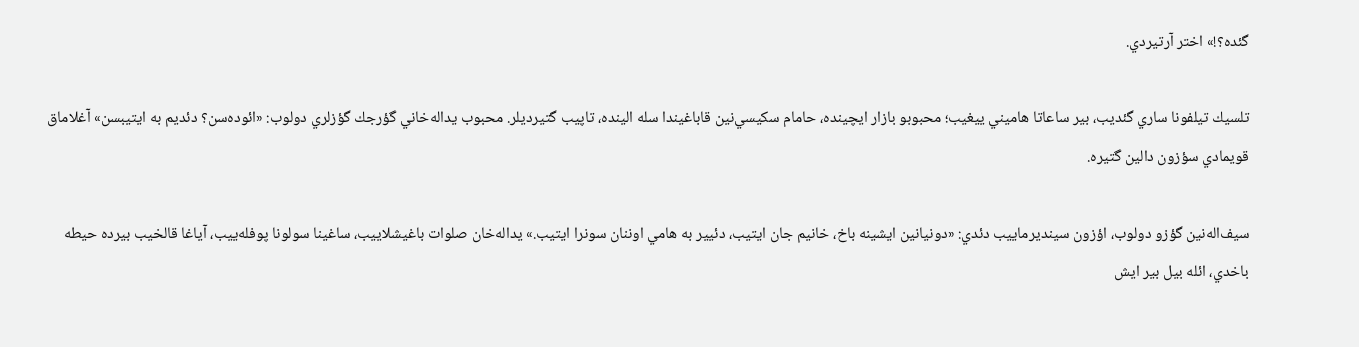گئده؟!» اختر آرتيردي.

تلسيك تيلفونا ساري گئديب، بير ساعاتا هاميني ييغيب؛ محبوبو بازار ايچينده، حامام سكيسي‌نين قاباغيندا سله الينده، تاپيب گتيرديلر. محبوب يداله‌خاني گؤرجك گؤزلري دولوب: «ائوده‌سن؟ دئديم به ايتيبسن» آغلاماق قويمادي سؤزون دالين گتيره.

سيف‌اله‌نين گؤزو دولوب، اؤزون سينديرماييب دئدي: «دونيانين ايشينه باخ، خانيم جان ايتيب، دئيير به هامي اوننان سونرا ايتيب.» يداله‌خان صلوات باغيشلاييب، ساغينا سولونا پوفله‌ييب، آياغا قالخيب بيرده حيطه باخدي، ائله بيل بير ايش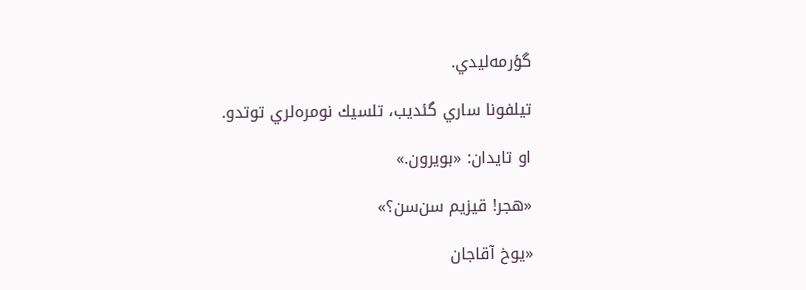گؤرمه‌ليدي.

تيلفونا ساري گئديب، تلسيك نومره‌لري توتدو.

او تايدان: «بويرون.»

«هجر! قيزيم سن‌سن؟»

«يوخ آقاجان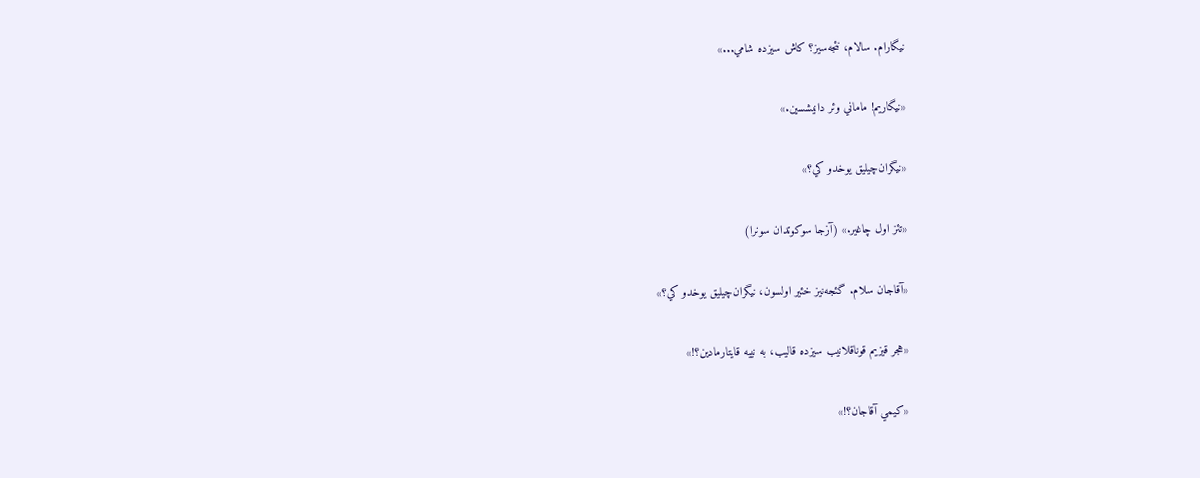نيگارام. سالام، نئجه‌سيز؟ كاش سيزده شامي...»

«نيگاريم! ماماني وئر دانيشسين.»

«نيگران‌چيليق يوخدو كي؟»

«تئز اول چاغير.» (آزجا سوكوتدان سونرا)

«آقاجان سلام. گئجه‌نيز خئير اولسون، نيگران‌چيليق يوخدو كي؟»

«هجر قيزيم قوناقلانيب‌ سيزده قاليب، به نييه قايتارما‌دين؟!»

«كيمي آقاجان؟!»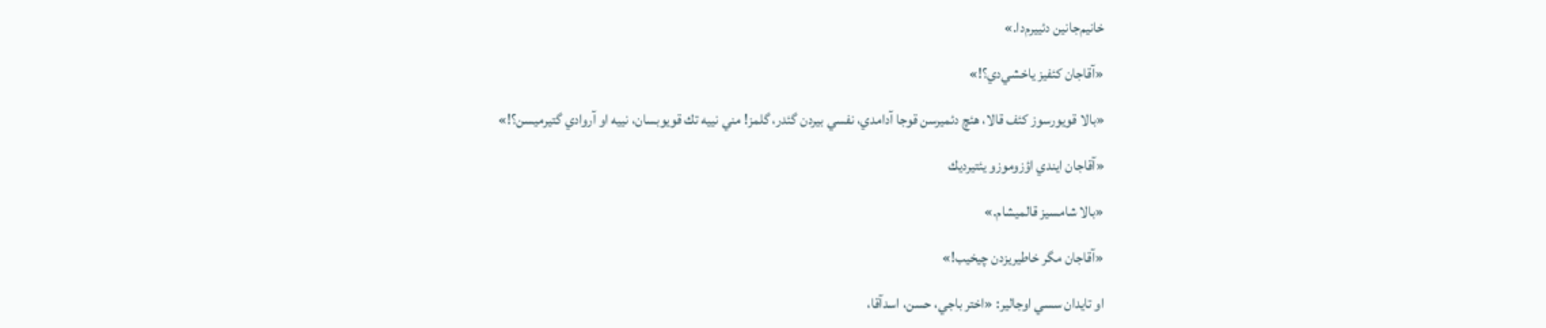خانيم‌جانين دئييرم‌دا.»

«آقاجان كئفيز ياخشي‌دي؟!»

«بالا قويورسوز كئف قالا، هئچ دئميرسن قوجا آدامدي، نفسي بيردن گئدر، گلمز! مني نييه تك قويوبسان، نييه او آروادي گتيرميسن؟!»

«آقاجان ايندي اؤزوموزو يئتيرديك

«بالا شامسيز قالميشام.»

«آقاجان مگر خاطيريزدن چيخيب!»

او تايدان سسي اوجالير: «اختر باجي، حسن، اسدآقا،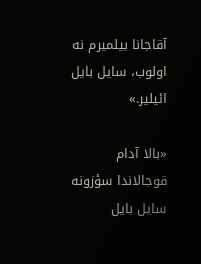آقاجانا بيلميرم نه اولوب، سايل بايل ائيلير.»

«بالا آدام قوجالاندا سؤزونه سايل بايل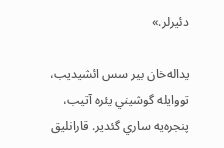دئيرلر.»

يداله‌خان بير سس ائشيديب، تووايله گوشيني يئره آتيب، پنجره‌يه ساري گئدير. قارانليق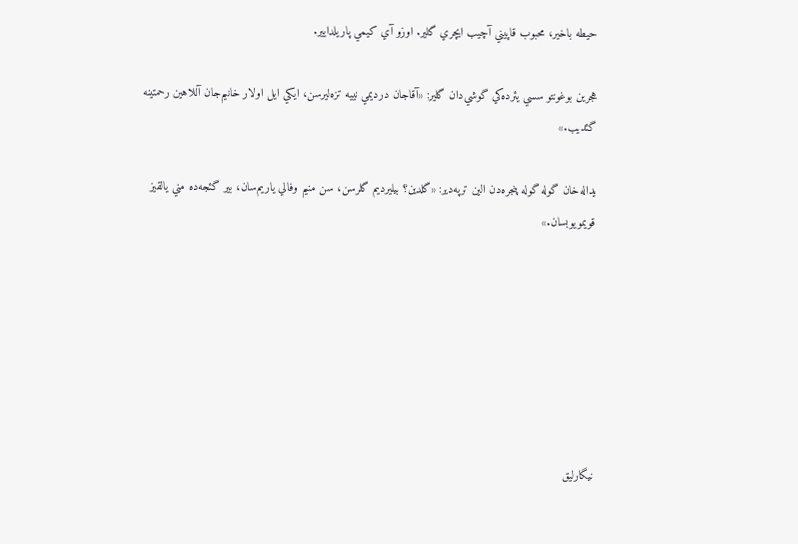حيطه باخير، محبوب قاپيني آچيب ايچري گلير. اوزو آي كيمي پاريلدايير.

هجرين بوغونتو سسي يئرده‌كي گوشي‌دان گلير: «آقاجان درديمي نييه تزه‌ليرسن، ايكي ايل اولار خانيم‌جان آللاهين رحمتينه گئديب.»

يداله‌خان گوله گوله پنجره‌دن الين ترپه‌دير: «گلدين؟ بيليرديم گلرسن، سن منيم وفالي ياريم‌سان، بير گئجه‌ده مني يالقيز قويمويوبسان.»







نيگارليق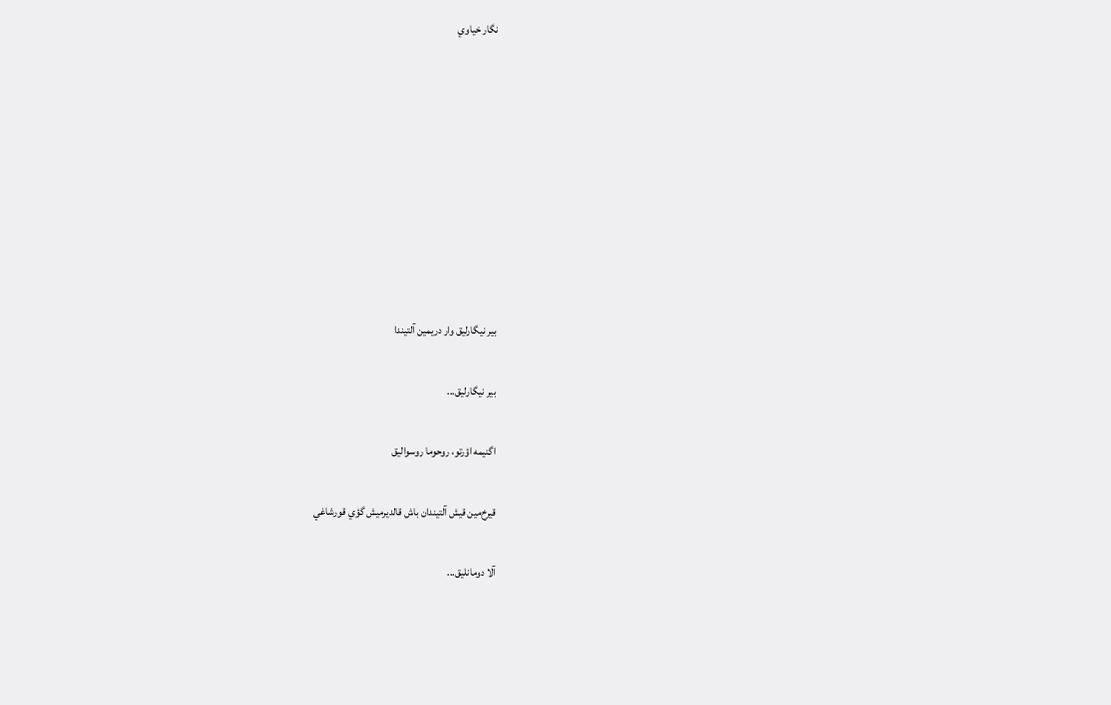نگار خياوي









بير نيگارليق وار دريمين آلتيندا

بير نيگارليق...

اگنيمه اؤرتو، روحوما روسواليق

قيرخ‌مين قيش آلتيندان باش قالديرميش گؤي قورشاغي

آلا دومانليق...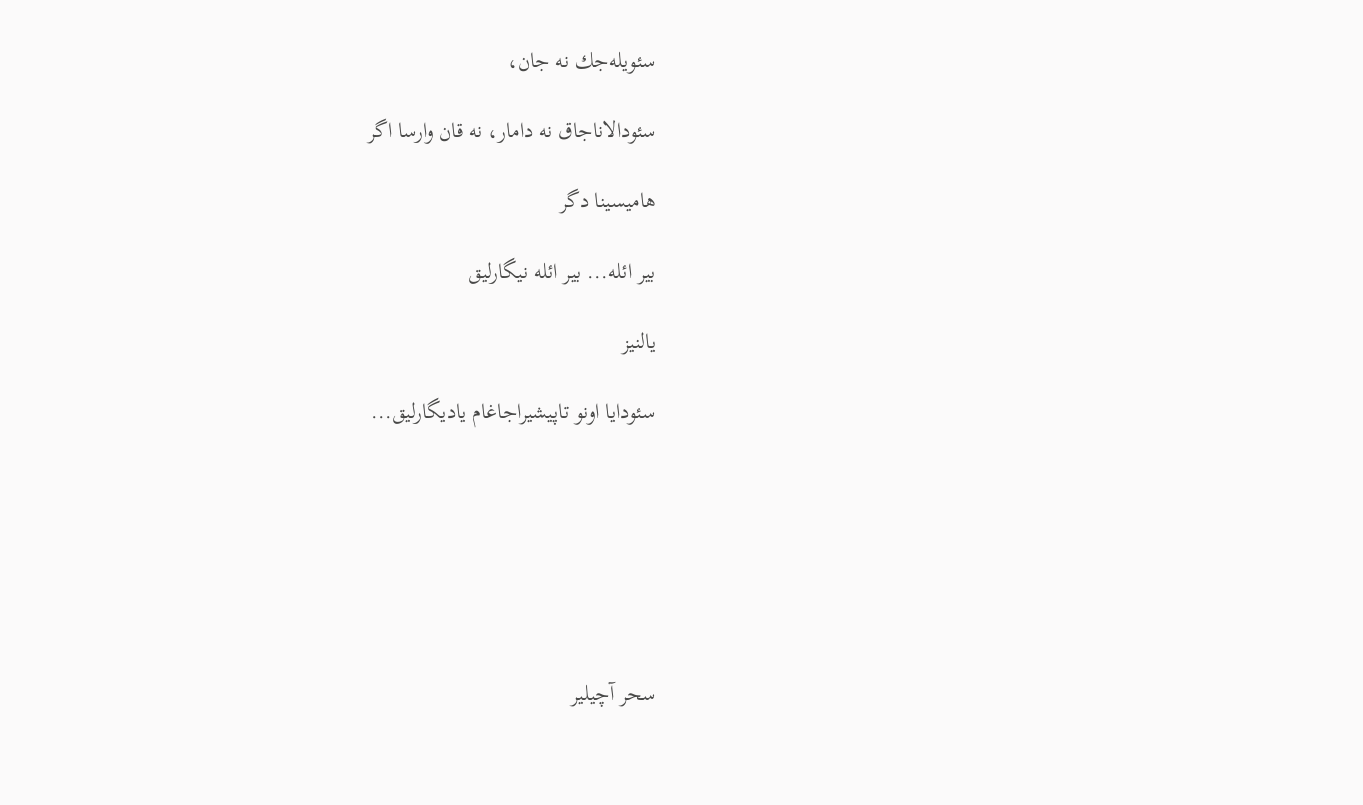سئويله‌جك نه جان،

سئودالاناجاق نه دامار، نه قان وارسا اگر

هاميسينا دگر

بير ائله... بير ائله نيگارليق

يالنيز

سئودايا اونو تاپيشيراجاغام ياديگارليق...







سحر آچيلير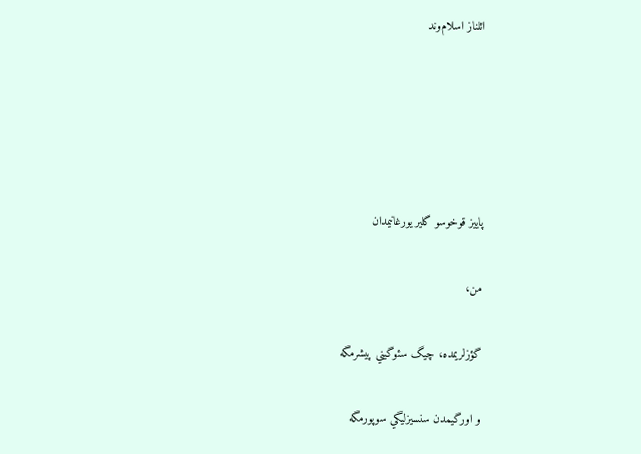ائلناز اسلام‌وند





پاييز قوخوسو گلير يورغانيمدان

من،

گؤزلريمده، چيگ سئوگيني پيشرمگه

و اورگيمدن سنسيزليگي سوپورمگه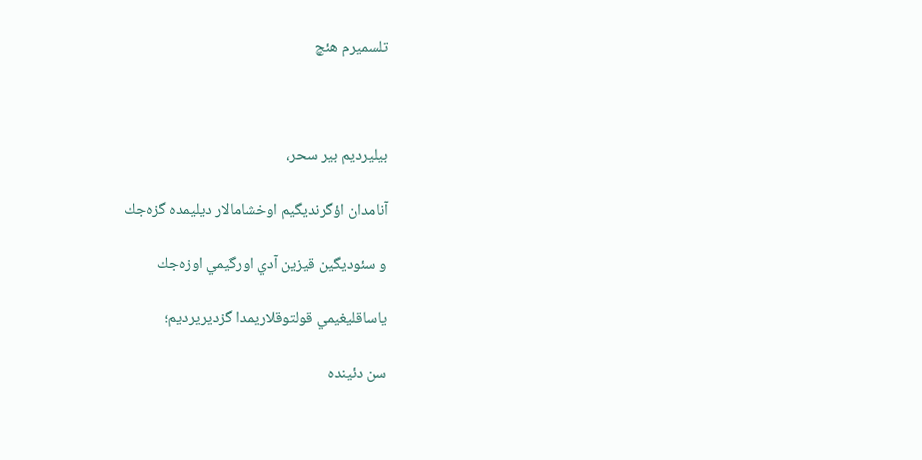تلسميرم هئچ



بيليرديم بير سحر،

آنامدان اؤگر‌نديگيم اوخشامالار ديليمده گزه‌جك

و سئوديگين قيزين آدي اورگيمي اوزه‌جك

ياساقليغيمي قولتوقلاريمدا گزديريرديم؛

سن دئينده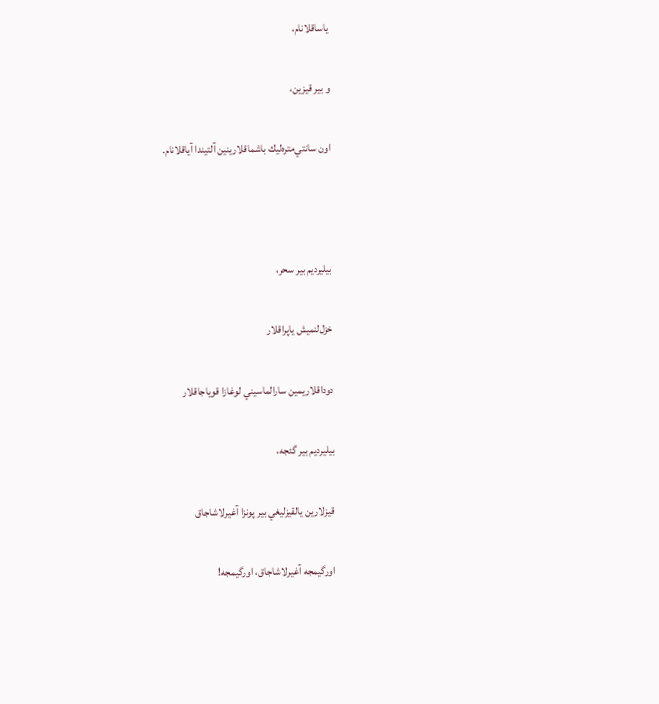ياساقلانام،

و بير قيزين،

اون ‌سانتي‌متره‌ليك باشماقلارينين آلتيندا آياقلانام.



بيليرديم بير سحر،

خز‌ل‌لنميش ياپراقلار

دوداقلاريمين سارالماسيني لوغازا قوياجاقلار

بيليرديم بير گئجه،

قيزلارين يالقيزليغي بير پونزا آغيرلاشاجاق

اورگيمجه آغيرلاشاجاق، اورگيمجه!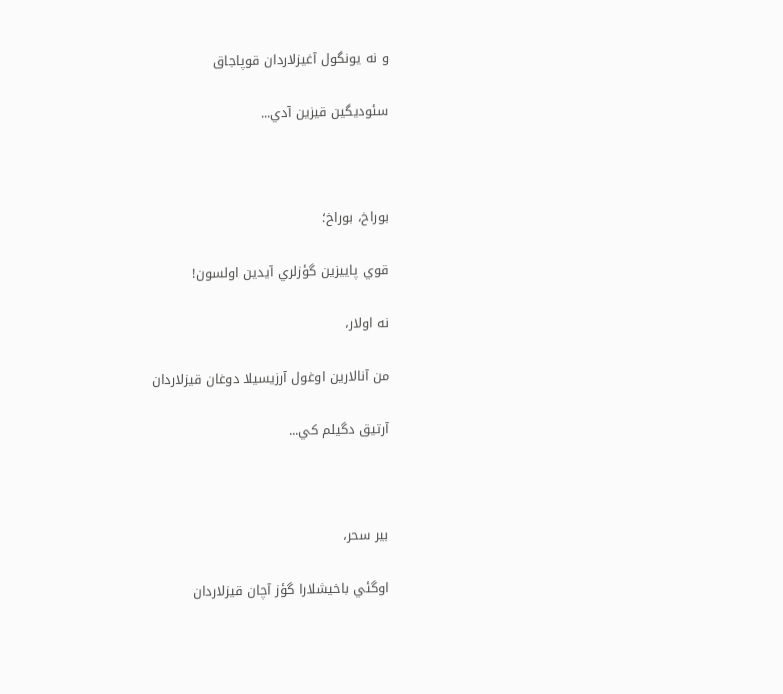و نه يونگول آغيزلاردان قوپاجاق

سئوديگين قيزين آدي...



بوراخ، بوراخ؛

قوي پاييزين گؤزلري آيدين اولسون!

نه اولار،

من آنالارين اوغول آرزيسيلا دوغان قيزلاردان

آرتيق دگيلم كي...



بير سحر،

اوگئي باخيشلارا گؤز آچان قيزلاردان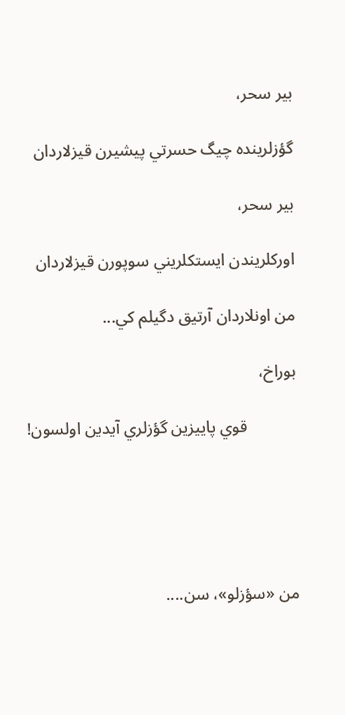بير سحر،

گؤزلرينده چيگ حسرتي پيشيرن قيزلاردان

بير سحر،

اوركلريندن ايستكلريني سوپورن قيزلاردان

من اونلاردان آرتيق دگيلم كي...

بوراخ،

            قوي پاييزين گؤزلري آيدين اولسون!





من «سؤزلو»، سن....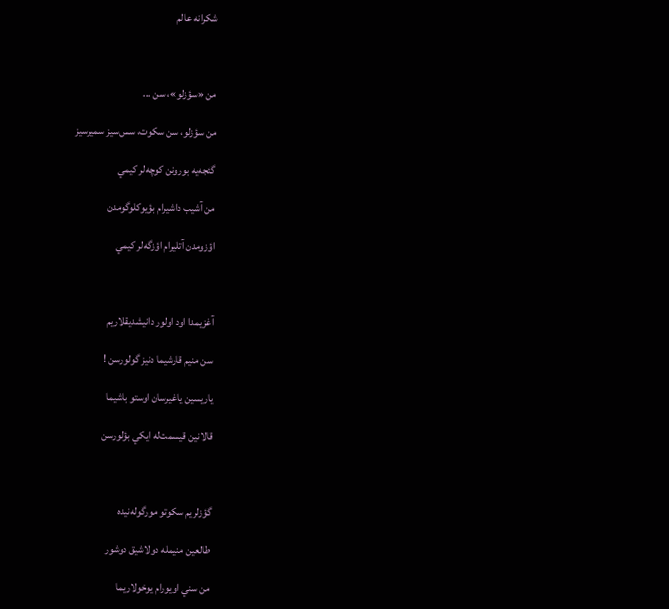شكرانه عالم



من «سؤزلو»، سن ...

من سؤزلو، سن سكوت، سس‌سيز سميرسيز

گئجه‌يه بورونن كوچه‌لر كيمي

من آشيب داشيرام بؤيوكلوگومدن

اؤزومدن آتليرام اؤزگه‌لر كيمي



آغزيمدا اود اولور دانيشديقلاريم

سن منيم قارشيما دنيز گولورسن !

ياريسين ياغيرسان اوستو باشيما

قالانين قيسمت‌له ايكي بؤلورسن



گؤزلريم سكوتو مورگوله‌نيده

طالعين منيمله دولاشيق دوشور

من سني اويورام يوخولاريما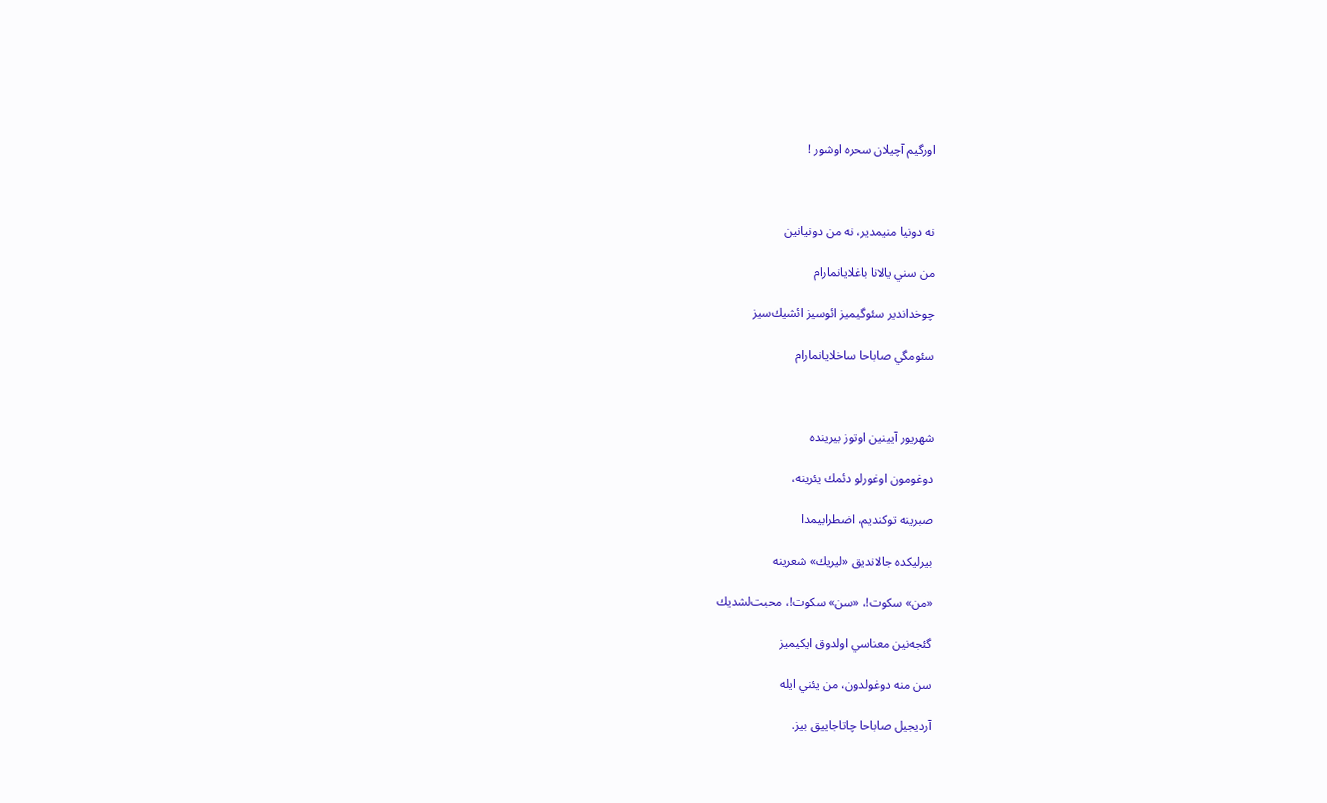اورگيم آچيلان سحره اوشور !



نه دونيا منيمدير، نه من دونيانين

من سني يالانا باغلايانمارام

چوخداندير سئوگيميز ائوسيز ائشيك‌سيز

سئومگي صاباحا ساخلايانمارام



شهريور آيينين اوتوز بيرينده

دوغومون اوغورلو دئمك يئرينه،

صبرينه توكنديم، اضطرابيمدا

بيرليكده جالانديق «ليريك» شعرينه

«من» سكوت!، «سن» سكوت!، محبت‌لشديك

گئجه‌نين معناسي اولدوق ايكيميز

سن منه دوغولدون، من يئني ايله

آرديجيل صاباحا چاتاجاييق بيز.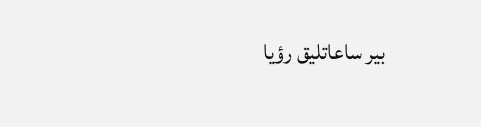بير ساعاتليق رؤيا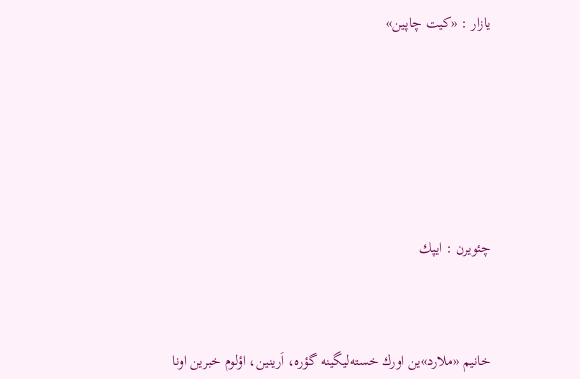يازار : «كيت چاپين»







چئويرن : ايپك



خانيم «ملارد»ين اورك خسته‌ليگينه گؤره، اَرينين، اؤلوم خبرين اونا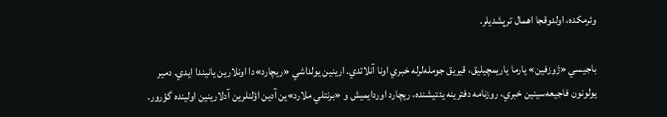وئرمكده، اولدوقجا اهمال ترپشديلر.

باجيسي «ژوزفين» يارما ياريمچيليق، قيريق جومله‌لرله خبري اونا آنلاتدي. ارينين يولداشي «ريچارد»دا اونلارين يانيندا ايدي. دمير يولونون فاجيعه‌سينين خبري، روزنامه دفترينه يئتيشنده، ريچارد اوردايميش و «برنتلي ملارد»ين آدين اؤلنلرين آدلارينين اولينده گؤرور.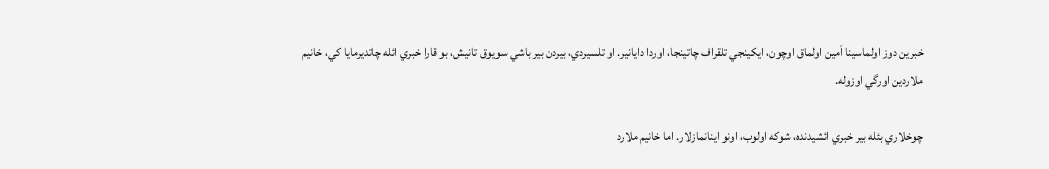خبرين دوز اولماسينا اَمين اولماق اوچون، ايكينجي تلقراف چاتينجا، اوردا دايانير. او تلسيردي، بيردن بير باشي سويوق تانيش، بو قارا خبري ائله چاتديرمايا كي، خانيم ملاردين اورگي اوزوله.

چوخلاري بئله بير خبري ائشيدنده، شوكه اولوب، اونو اينانمازلار. اما خانيم ملارد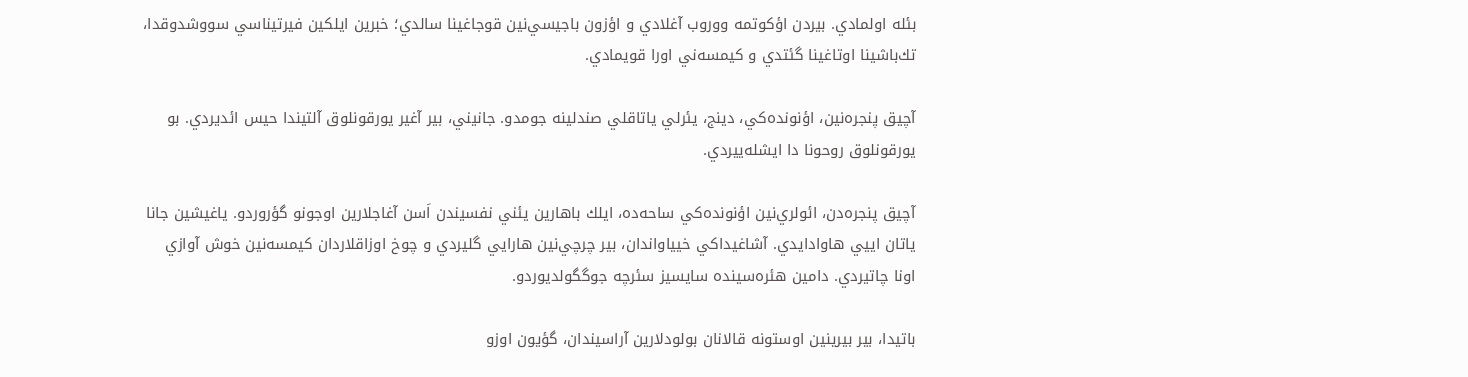بئله اولمادي. بيردن اؤكوتمه ووروب آغلادي و اؤزون باجيسي‌نين قوجاغينا سالدي؛ خبرين ايلكين فيرتيناسي سووشدوقدا، تك‌باشينا اوتاغينا گئتدي و كيمسه‌ني اورا قويمادي.

آچيق پنجره‌نين، اؤنونده‌كي، دينج، يئرلي ياتاقلي صندلينه جومدو. جانيني، بير آغير يورقونلوق آلتيندا حيس ائديردي. بو يورقونلوق روحونا دا ايشله‌ييردي.

آچيق پنجره‌دن، ائولري‌نين اؤنونده‌كي ساحه‌ده، ايلك باهارين يئني نفسيندن اَسن آغاجلارين اوجونو گؤروردو. ياغيشين جانا ياتان اييي هاوادايدي. آشاغيداكي خيياواندان، بير چرچي‌نين هارايي گليردي و چوخ اوزاقلاردان كيمسه‌نين خوش آوازي اونا چاتيردي. دامين هئره‌سينده سايسيز سئرچه‌ جوگگولديوردو.

باتيدا، بير بيرينين اوستونه قالانان بولودلارين آراسيندان، گؤيون اوزو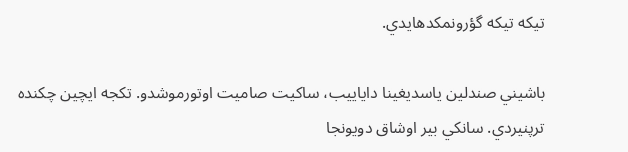تيكه تيكه گؤرونمكدهايدي.

باشيني صندلين ياسديغينا داياييب، ساكيت صاميت اوتورموشدو. تكجه ايچين چكنده ترپنيردي. سانكي بير اوشاق دويونجا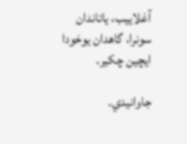آغلاييب، ياتاندان سونرا، گاهدان يوخودا ايچين چكير.

جاوانيدي.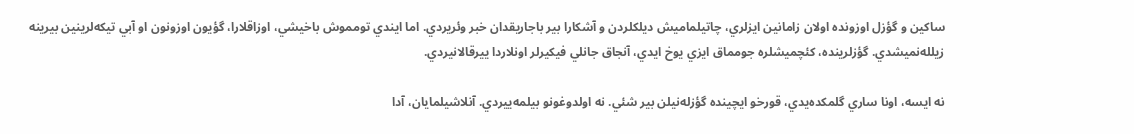ساكين و گؤزل اوزونده اولان زامانين ايزلري، چاتيلماميش ديلكلردن و آشكارا بير باجاريقدان خبر وئريردي. اما ايندي تومموش باخيشي، اوزاقلارا، گؤيون اوزونون او آبي تيكه‌لرينين بيرينه زيلله‌نميشدي. گؤزلرينده، كئچميشلره جومماق ايزي يوخ ايدي، آنجاق جانلي فيكيرلر اونلاردا ييرقالانيردي.

نه ايسه، اونا ساري گلمكده‌يدي، قورخو ايچينده گؤزله‌نيلن بير شئي. نه اولدوغونو بيلمه‌ييردي. آنلاشيلمايان، آدا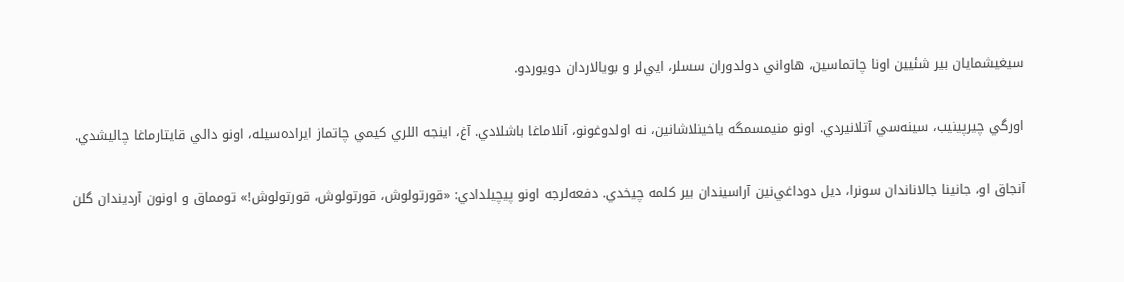سيغيشمايان بير شئيين اونا چاتماسين، هاواني دولدوران سسلر، ايي‌لر و بويالاردان دويوردو.

اورگي چيرپينيب، سينه‌سي آتلانيردي. اونو منيمسمگه ياخينلاشانين، نه اولدوغونو، آنلاماغا باشلادي. آغ، اينجه اللري كيمي چاتماز ايراده‌سيله، اونو دالي قايتارماغا چاليشدي.

آنجاق او، جانينا جالاناندان سونرا، ديل دوداغي‌نين آراسيندان بير كلمه چيخدي. دفعه‌لرجه اونو پيچيلدادي: «قورتولوش، قورتولوش، قورتولوش!» تومماق و اونون آرديندان گلن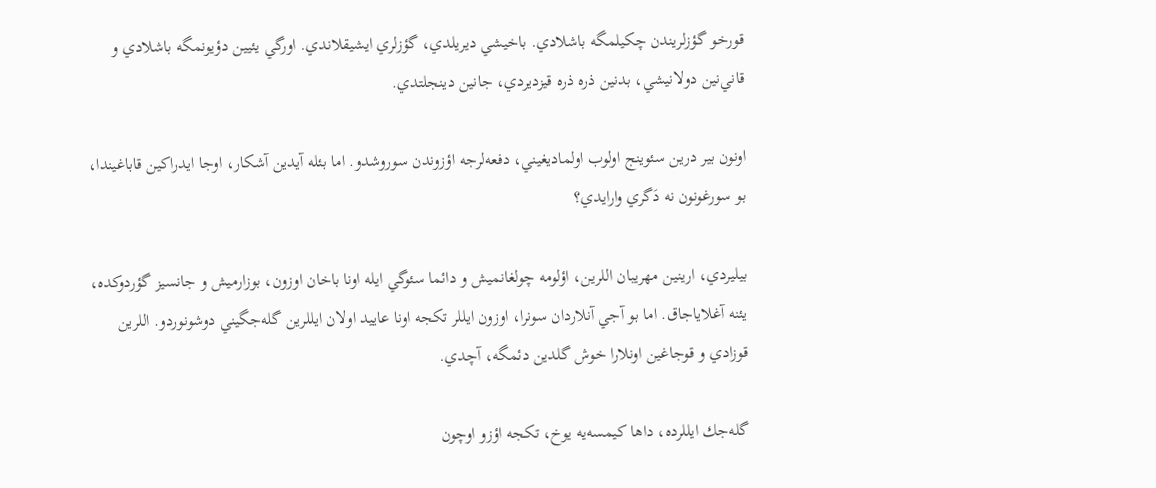قورخو گؤزلريندن چكيلمگه باشلادي. باخيشي ديريلدي، گؤزلري ايشيقلاندي. اورگي يئيين دؤيونمگه باشلادي و قاني‌نين دولانيشي، بدنين ذره ذره قيزديردي، جانين دينجلتدي.

اونون بير درين سئوينج اولوب اولماديغيني، دفعه‌لرجه اؤزوندن سوروشدو. اما بئله آيدين آشكار، اوجا ايدراكين قاباغيندا، بو سورغونون نه دَگري وارايدي؟

بيليردي، ارينين مهريبان اللرين، اؤلومه چولغانميش و دائما سئوگي ايله اونا باخان اوزون، بوزارميش و جانسيز گؤردوكده، يئنه آغلاياجاق. اما بو آجي آنلاردان سونرا، اوزون ايللر تكجه اونا عاييد اولان ايللرين گله‌جگيني دوشونوردو. اللرين قوزادي و قوجاغين اونلارا خوش گلدين دئمگه، آچدي.

گله‌جك ايللرده، داها كيمسه‌يه يوخ، تكجه اؤزو اوچون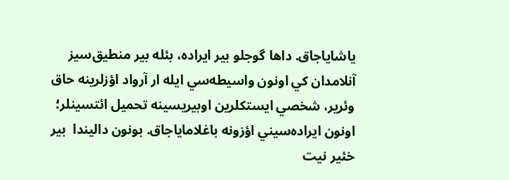ياشاياجاق. داها گوجلو بير ايراده، بئله بير منطيق‌سيز آنلامدان كي اونون واسيطه‌سي ايله ار آرواد اؤزلرينه حاق وئرير، شخصي ايستكلرين اوبيريسينه تحميل ائتسينلر؛ اونون ايراده‌سيني اؤزونه باغلاماياجاق. بونون داليندا  بير خئير نيت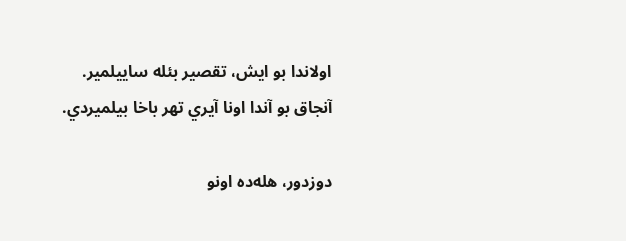اولاندا بو ايش، تقصير بئله ساييلمير. آنجاق بو آندا اونا آيري تهر باخا بيلميردي.

دوزدور، هله‌ده اونو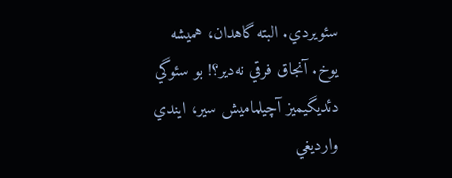سئويردي. البته گاهدان، هميشه يوخ. آنجاق فرقي نه‌دير؟! بو سئوگي دئديگيميز آچيلماميش سير، ايندي وارديغي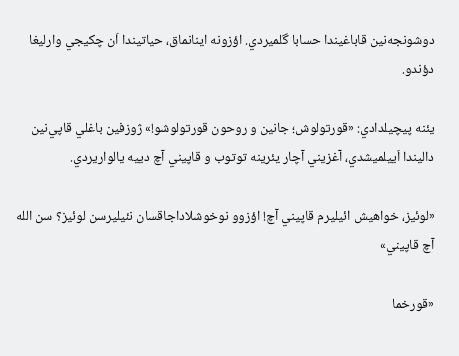دوشونجه‌نين قاباغيندا حسابا گلميردي. اؤزونه اينانماق، حياتيندا اَن چكيجي وارليغا دؤندو.

يئنه پيچيلدادي: «قورتولوش؛ جانين و روحون قورتولوشو!» ژوزفين باغلي قاپي‌نين داليندا اَييلميشدي، آغزيني آچار يئرينه توتوب و قاپيني آچ دييه يالواريردي.

«لوئيز، خواهيش ائيليرم قاپيني آچ! اؤزوو نوخوشلاداجاقسان نئيليرسن لوئيز؟ سن الله آچ قاپيني»

«قورخما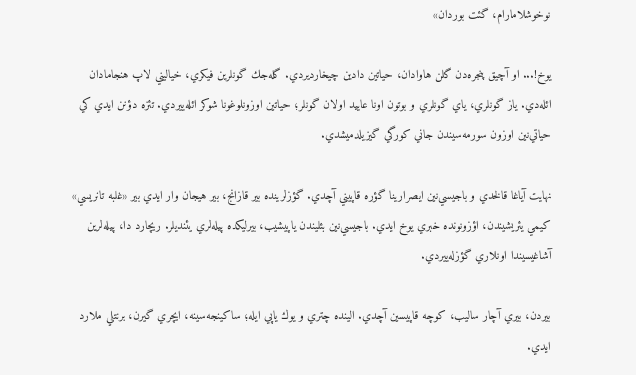نوخوشلامارام، گئت بوردان»

يوخ!... او آچيق پنجره‌دن گلن هاوادان، حياتين دادين چيخارديردي. گله‌جك گونلرين فيكري، خياليني لاپ هنجامادان ائله‌دي. ياز گونلري، ياي گونلري و بوتون اونا عاييد اولان گونلر؛ حياتين اوزونلوغونا شوكر ائله‌ييردي. تئزه دؤنن ايدي كي حياتي‌نين اوزون سورمه‌سيندن جاني كورگي گيزيلدميشدي.

نهايت آياغا قالخدي و باجيسي‌نين ايصرارينا گؤره قاپيني آچدي. گؤزلرينده بير قازانج، بير هيجان وار ايدي بير «غلبه تانريسي» كيمي يئريشيندن، اؤزونونده خبري يوخ ايدي. باجيسي‌نين بئليندن ياپيشيب، بيرليكده پيله‌لري يئنديلر. ريچارد دا، پيله‌لرين آشاغيسيندا اونلاري گؤزله‌ييردي.

بيردن، بيري آچار ساليب، كوچه قاپيسين آچدي. الينده چتري و يوك ياپي ايله؛ ساكينجه‌سينه، ايچري گيرن، برنتلي ملارد ايدي.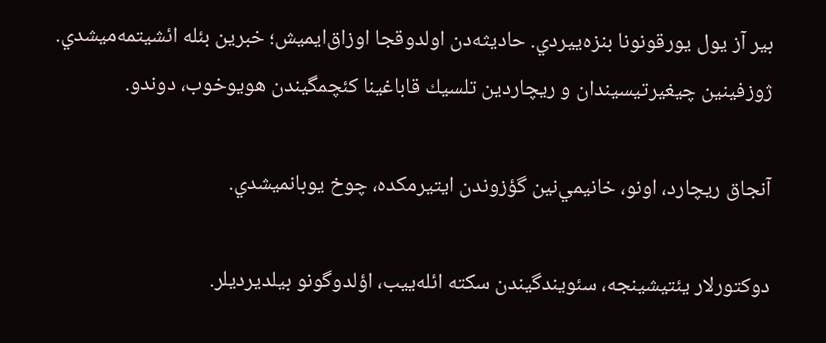بير آز يول يورقونونا بنزه‌ييردي. حاديثه‌دن اولدوقجا اوزاق‌‌ايميش؛ خبرين بئله ائشيتمه‌ميشدي. ژوزفينين چيغيرتيسيندان و ريچاردين تلسيك قاباغينا كئچمگيندن هويوخوب، دوندو.

آنجاق ريچارد، اونو، خانيمي‌نين گؤزوندن ايتيرمكده، چوخ يوبانميشدي.

دوكتورلار يئتيشينجه، سئويندگيندن سكته ائله‌ييب، اؤلدوگونو بيلديرديلر.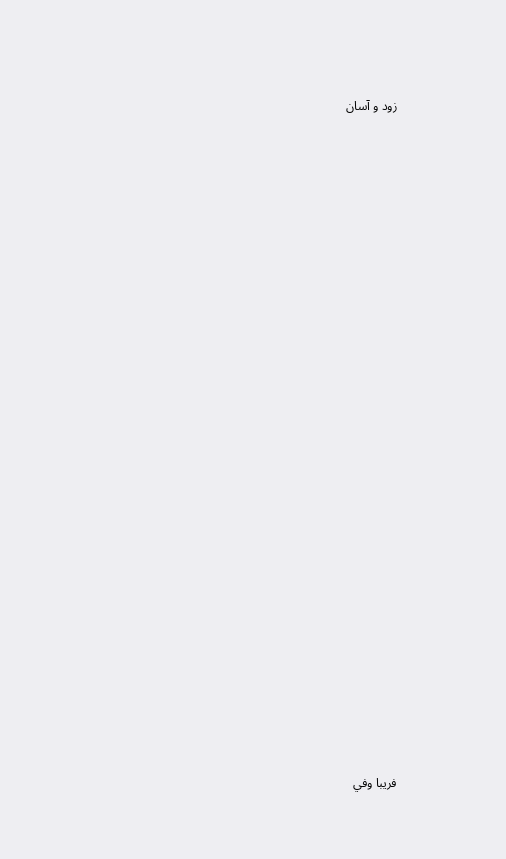زود و آسان



























فريبا وفي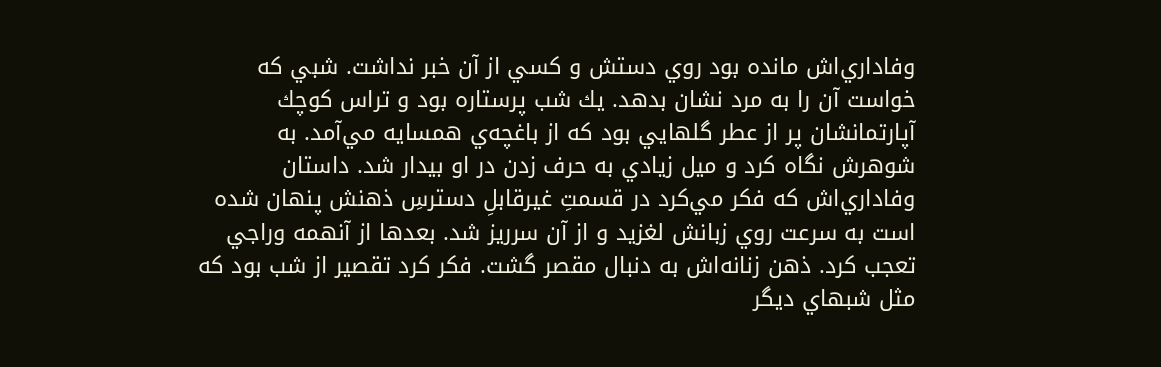وفاداري‌اش مانده بود روي دستش و كسي از آن خبر نداشت. شبي كه خواست آن را به مرد نشان بدهد. يك شب پرستاره بود و تراس كوچك آپارتمانشان پر از عطر گلهايي بود كه از باغچه‌ي همسايه مي‌آمد. به شوهرش نگاه كرد و ميل زيادي به حرف زدن در او بيدار شد. داستان وفاداري‌اش كه فكر مي‌كرد در قسمتِ غيرقابلِ دسترسِ ذهنش پنهان شده است به سرعت روي زبانش لغزيد و از آن سرريز شد. بعدها از آنهمه وراجي تعجب كرد. ذهن زنانه‌اش به دنبال مقصر گشت. فكر كرد تقصير از شب بود كه مثل شبهاي ديگر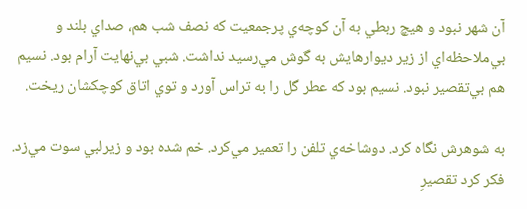آن شهر نبود و هيچ ربطي به آن كوچه‌ي پرجمعيت كه نصف شب هم، صداي بلند و بي‌ملاحظه‌اي از زير ديوارهايش به گوش مي‌رسيد نداشت. شبي بي‌نهايت آرام بود. نسيم هم بي‌تقصير نبود. نسيم بود كه عطر گل را به تراس آورد و توي اتاق كوچكشان ريخت.

به شوهرش نگاه كرد. دوشاخه‌ي تلفن را تعمير مي‌كرد. خم شده بود و زيرلبي سوت مي‌زد. فكر ‌كرد تقصيرِ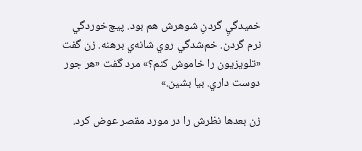خميدگيِ گردنِ شوهرش هم بود. پيچ‌خوردگي نرم گردن. خم‌شدگي روي شانه‌ي برهنه. زن گفت «تلويزيون را خاموش كنم؟» مرد گفت «هر جور دوست داري. بيا بشين.»

زن بعدها نظرش را در مورد مقصر عوض كرد.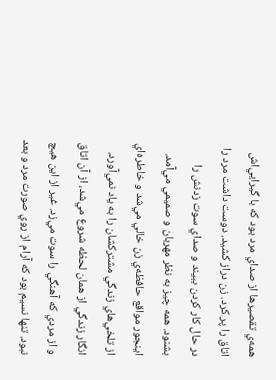همه‌ي تقصيرها از صداي مرد بود كه با گيرايي‌اش اتاق را پر كرد. زن دراز كشيد. دوست داشت مرد را در حال كار كردن ببيند و صداي سوت زدنش را بشنود. همه چيز به نظر مهربان و صميمي مي‌آمد. اينجور مواقع حافظه‌ي زن خالي مي‌شد و خاطره‌اي از تلخي‌هاي زندگي مشتركشان را به ياد نمي‌آورد. انگار زندگي از همان لحظه شروع مي‌شد، از آن اتاق و از مردي كه آهنگي را سوت مي‌زد. غير از اين هيچ نبود. تنها نسيم بود كه آرام از روي صورت مرد و بعد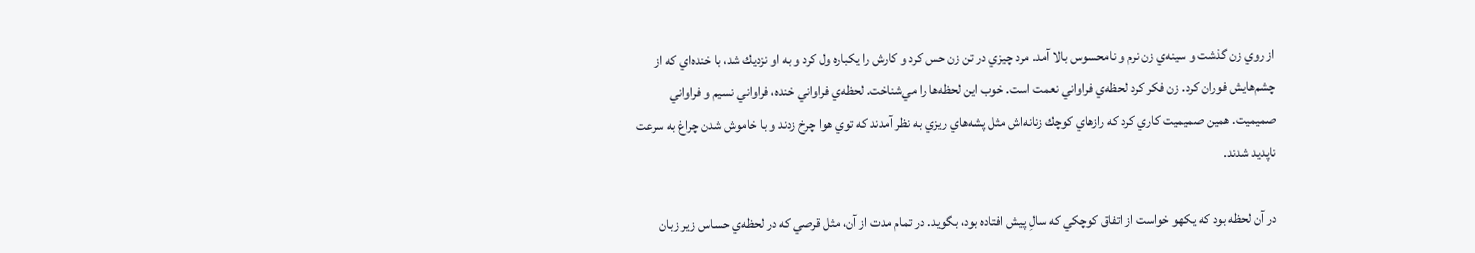از روي زن گذشت و سينه‌ي زن نرم و نامحسوس بالا آمد. مرد چيزي در تن زن حس كرد و كارش را يكباره ول كرد و به او نزديك شد، با خنده‌اي كه از چشم‌هايش فوران كرد. زن فكر كرد لحظه‌ي فراواني نعمت است. خوب اين لحظه‌ها را مي‌شناخت. لحظه‌ي فراواني خنده، فراواني نسيم و فراواني صميميت. همين صميميت كاري كرد كه رازهاي كوچك زنانه‌اش مثل پشه‌هاي ريزي به نظر آمدند كه توي هوا چرخ زدند و با خاموش شدن چراغ به سرعت ناپديد شدند.

در آن لحظه بود كه يكهو خواست از اتفاق كوچكي كه سالِ پيش افتاده بود، بگويد. در تمام مدت از آن، مثل قرصي كه در لحظه‌ي حساس زير زبان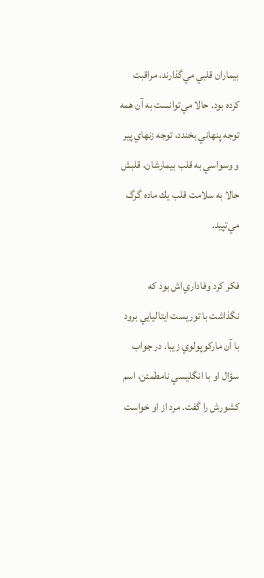بيماران قلبي مي‌گذارند، مراقبت كرده بود. حالا مي‌توانست به آن همه توجه پنهاني بخندد، توجه زنهاي پير و وسواسي به قلب بيمارشان، قلبش حالا به سلامت قلب يك ماده گرگ مي‌تپيد.

فكر كرد وفاداري‌اش بود كه نگذاشت با توريست ايتاليايي برود با آن ماركوپولوي زيبا. در جواب سؤال او با انگليسي نامطمئن، اسم كشورش را گفت. مرد از او خواست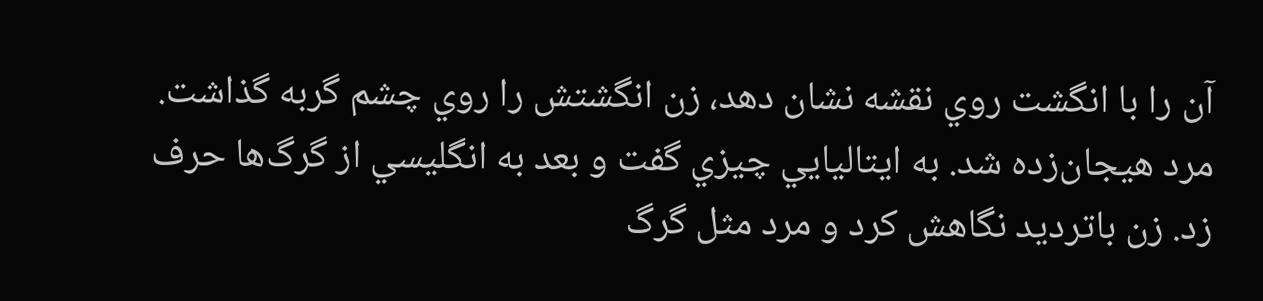آن را با انگشت روي نقشه نشان دهد، زن انگشتش را روي چشم گربه گذاشت. مرد هيجان‌زده شد. به ايتاليايي چيزي گفت و بعد به انگليسي از گرگ‌ها حرف زد. زن باترديد نگاهش كرد و مرد مثل گرگ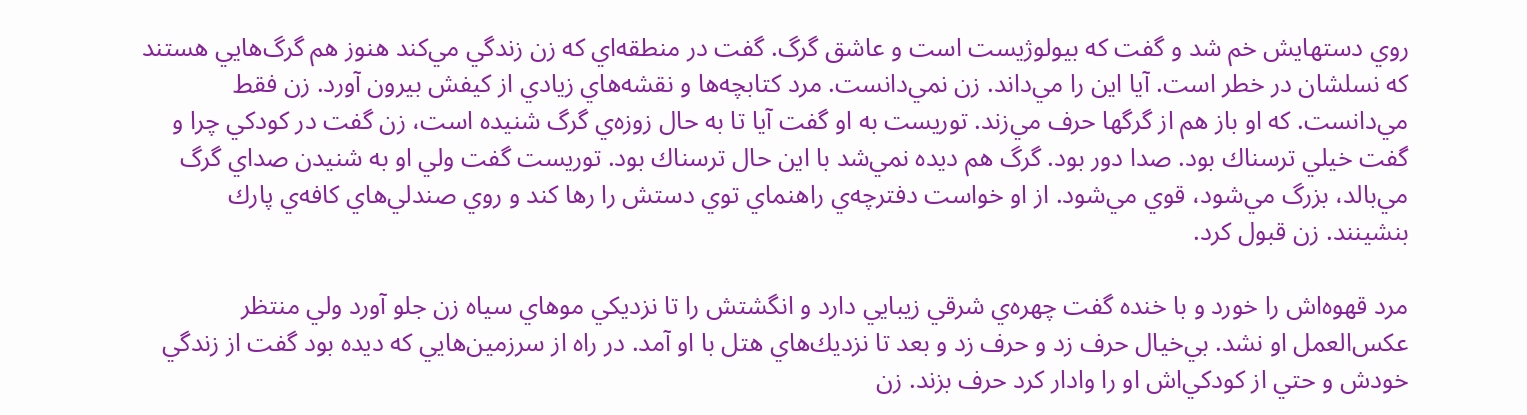روي دستهايش خم شد و گفت كه بيولوژيست است و عاشق گرگ. گفت در منطقه‌اي كه زن زندگي مي‌كند هنوز هم گرگ‌هايي هستند كه نسلشان در خطر است. آيا اين را مي‌داند. زن نمي‌دانست. مرد كتابچه‌ها و نقشه‌هاي زيادي از كيفش بيرون آورد. زن فقط مي‌دانست. كه او باز هم از گرگها حرف مي‌زند. توريست به او گفت آيا تا به حال زوزه‌ي گرگ شنيده است، زن گفت در كودكي چرا و گفت خيلي ترسناك بود. صدا دور بود. گرگ هم ديده نمي‌شد با اين حال ترسناك بود. توريست گفت ولي او به شنيدن صداي گرگ مي‌بالد، بزرگ مي‌شود، قوي مي‌شود. از او خواست دفترچه‌ي راهنماي توي دستش را رها كند و روي صندلي‌هاي كافه‌ي پارك بنشينند. زن قبول كرد.

مرد قهوه‌اش را خورد و با خنده گفت چهره‌ي شرقي زيبايي دارد و انگشتش را تا نزديكي موهاي سياه زن جلو آورد ولي منتظر عكس‌العمل او نشد. بي‌خيال حرف زد و حرف زد و بعد تا نزديك‌هاي هتل با او آمد. در راه از سرزمين‌هايي كه ديده بود گفت از زندگي خودش و حتي از كودكي‌اش او را وادار كرد حرف بزند. زن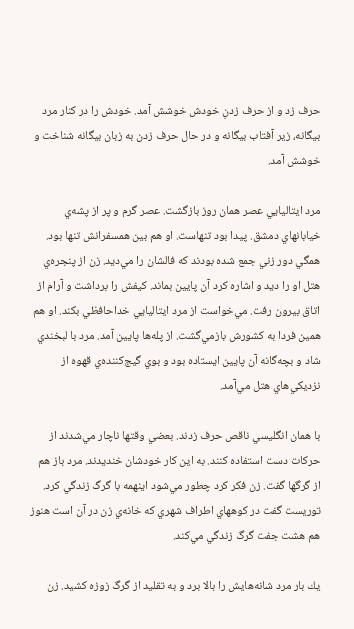حرف زد و از حرف زدنِ خودش خوشش آمد. خودش را در كنار مرد بيگانه، زير آفتاب بيگانه و در حال حرف زدن به زبان بيگانه شناخت و خوشش آمد.

مرد ايتاليايي عصر همان روز بازگشت. عصر گرم و پر از پشه‌ي خيابانهاي دمشق. پيدا بود تنهاست. او هم بين همسفرانش تنها بود. همگي دور زني جمع شده بودند كه فالشان را مي‌ديد. زن از پنجره‌ي هتل او را ديد و اشاره كرد آن پايين بماند. كيفش را برداشت و آرام از اتاق بيرون رفت. مي‌خواست از مرد ايتاليايي خداحافظي بكند. او هم همين فردا به كشورش بازمي‌گشت. از پله‌ها پايين آمد. مرد با لبخندي شاد و بچه‌گانه آن پايين ايستاده بود و بوي گيج‌كننده‌ي قهوه از نزديكي‌هاي هتل مي‌آمد.

با همان انگليسي ناقص حرف زدند. بعضي وقتها ناچار مي‌شدند از حركات دست استفاده كنند. به اين كار خودشان خنديدند. مرد باز هم از گرگها گفت. زن فكر كرد چطور مي‌شود اينهمه با گرگ زندگي كرد. توريست گفت در كوههاي اطراف شهري كه خانه‌ي زن در آن است هنوز هم هشت جفت گرگ زندگي مي‌كند.

يك بار مرد شانه‌هايش را بالا برد و به تقليد از گرگ زوزه كشيد. زن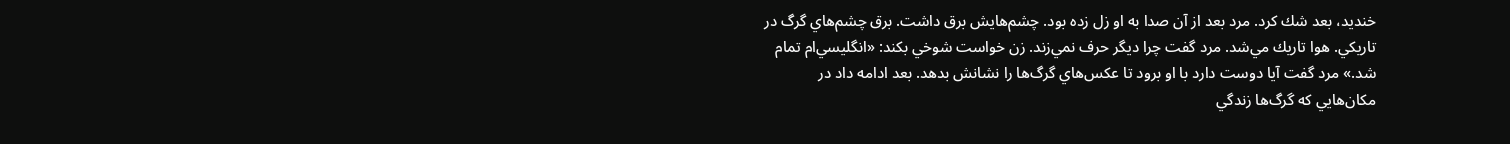خنديد، بعد شك كرد. مرد بعد از آن صدا به او زل زده بود. چشم‌هايش برق داشت. برق چشم‌هاي گرگ در تاريكي. هوا تاريك مي‌شد. مرد گفت چرا ديگر حرف نمي‌زند. زن خواست شوخي بكند: «انگليسي‌ام تمام شد.» مرد گفت آيا دوست دارد با او برود تا عكس‌هاي گرگ‌ها را نشانش بدهد. بعد ادامه داد در مكان‌هايي كه گرگ‌ها زندگي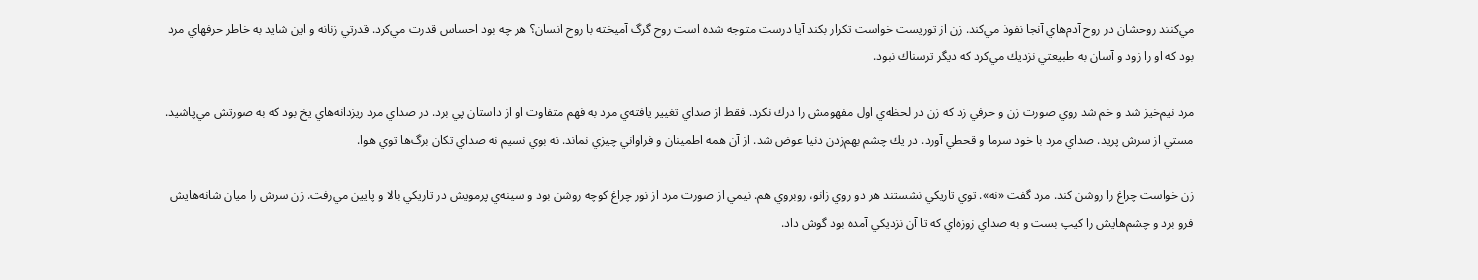مي‌كنند روحشان در روح آدم‌هاي آنجا نفوذ مي‌كند. زن از توريست خواست تكرار بكند آيا درست متوجه شده است روح گرگ آميخته با روح انسان؟ هر چه بود احساس قدرت مي‌كرد. قدرتي زنانه و اين شايد به خاطر حرفهاي مرد بود كه او را زود و آسان به طبيعتي نزديك مي‌كرد كه ديگر ترسناك نبود.

مرد نيم‌خيز شد و خم شد روي صورت زن و حرفي زد كه زن در لحظه‌ي اول مفهومش را درك نكرد. فقط از صداي تغيير يافته‌ي مرد به فهم متفاوت او از داستان پي برد. در صداي مرد ريزدانه‌هاي يخ بود كه به صورتش مي‌پاشيد. مستي از سرش پريد. صداي مرد با خود سرما و قحطي آورد. در يك چشم بهم‌زدن دنيا عوض شد. از آن همه اطمينان و فراواني چيزي نماند. نه بوي نسيم نه صداي تكان برگ‌ها توي هوا.

زن خواست چراغ را روشن كند. مرد گفت «نه». توي تاريكي نشستند هر دو روي زانو، روبروي هم. نيمي از صورت مرد از نور چراغ كوچه روشن بود و سينه‌ي پرمويش در تاريكي بالا و پايين مي‌رفت. زن سرش را ميان شانه‌هايش فرو برد و چشم‌هايش را كيپ بست و به صداي زوزه‌اي كه تا آن نزديكي آمده بود گوش داد.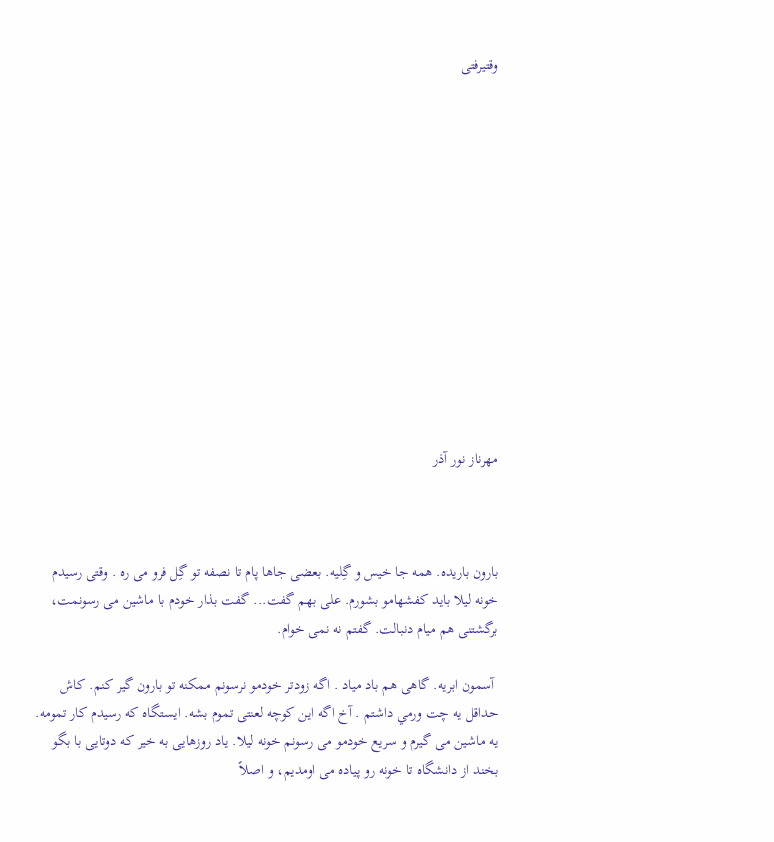وقتیرفتی













مهرناز نور آذر



بارون باریده. همه جا خیس و گِلیه. بعضی جاها پام تا نصفه تو گِل فرو می ره . وقتی رسیدم خونه لیلا باید کفشهامو بشورم. علی بهم گفت... گفت بذار خودم با ماشین می رسونمت، برگشتنی هم میام دنبالت. گفتم نه نمی خوام.

 آسمون ابریه. گاهی هم باد مياد . اگه زودتر خودمو نرسونم ممکنه تو بارون گیر کنم. كاش حداقل يه چت ورمي داشتم . آخ اگه این کوچه لعنتی تموم بشه. ایستگاه که رسیدم کار تمومه. یه ماشین می گیرم و سریع خودمو می رسونم خونه لیلا. یاد روزهایی به خیر که دوتایی با بگو بخند از دانشگاه تا خونه رو پیاده می اومدیم، و اصلاً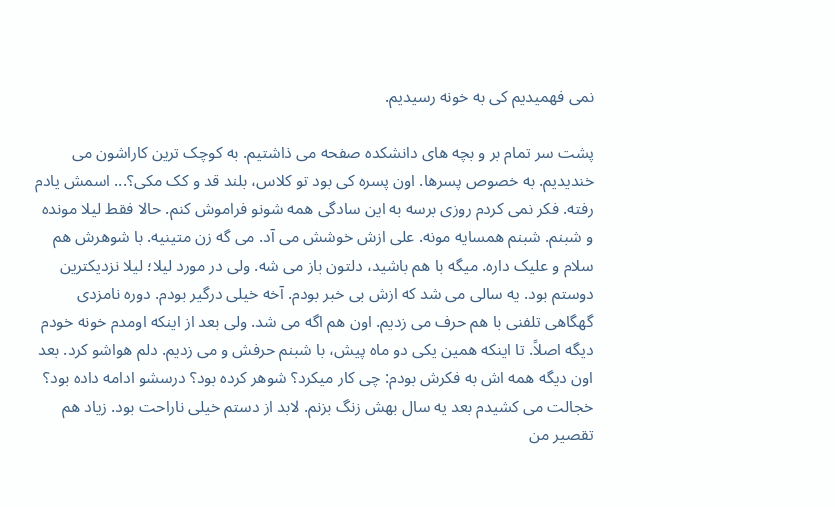نمی فهمیدیم کی به خونه رسیدیم.

پشت سر تمام بر و بچه های دانشکده صفحه می ذاشتیم. به کوچک ترین کاراشون می خندیدیم. به خصوص پسرها. اون پسره کی بود تو کلاس، بلند قد و کک مکی؟... اسمش یادم رفته. فکر نمی کردم روزی برسه به این سادگی همه شونو فراموش کنم. حالا فقط لیلا مونده و شبنم. شبنم همسایه مونه. علی ازش خوشش می آد. می گه زن متینیه. با شوهرش هم سلام و علیک داره. میگه با هم باشید، دلتون باز می شه. ولی در مورد لیلا؛ لیلا نزدیکترین دوستم بود. یه سالی می شد که ازش بی خبر بودم. آخه خیلی درگیر بودم. دوره نامزدی گهگاهی تلفنی با هم حرف می زدیم. اون هم اگه می شد. ولی بعد از اینکه اومدم خونه خودم دیگه اصلاً. تا اینکه همین یکی دو ماه پیش، با شبنم حرفش و می زدیم. دلم هواشو کرد. بعد اون دیگه همه اش به فکرش بودم: چی کار میکرد؟ شوهر کرده بود؟ درسشو ادامه داده بود؟ خجالت می کشیدم بعد یه سال بهش زنگ بزنم. لابد از دستم خیلی ناراحت بود. زیاد هم تقصیر من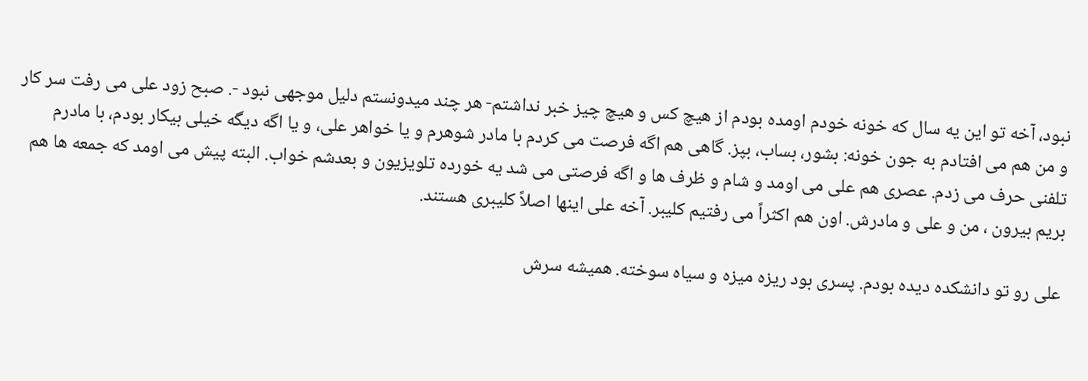نبود، آخه تو این یه سال که خونه خودم اومده بودم از هیچ کس و هیچ چیز خبر نداشتم- هر چند میدونستم دلیل موجهی نبود -. صبح زود علی می رفت سر کار و من هم می افتادم به جون خونه: بشور، بساب، بپز. گاهی هم اگه فرصت می کردم با مادر شوهرم و یا خواهر علی، و یا اگه دیگه خیلی بیکار بودم، با مادرم تلفنی حرف می زدم. عصری هم علی می اومد و شام و ظرف ها و اگه فرصتی می شد یه خورده تلویزیون و بعدشم خواب. البته پیش می اومد که جمعه ها هم بریم بیرون ، من و علی و مادرش. اون هم اکثراً می رفتیم کلیبر. آخه علی اینها اصلاً کلیبری هستند.

علی رو تو دانشکده دیده بودم. پسری بود ریزه میزه و سیاه سوخته. همیشه سرش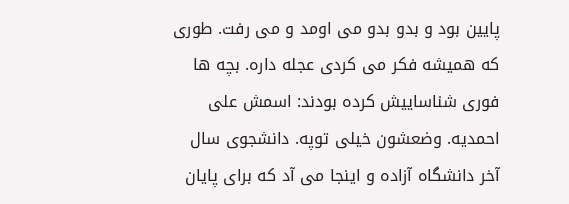پایین بود و بدو بدو می اومد و می رفت. طوری که همیشه فکر می کردی عجله داره. بچه ها فوری شناساییش کرده بودند: اسمش علی احمدیه. وضعشون خیلی توپه. دانشجوی سال آخر دانشگاه آزاده و اینجا می آد که برای پایان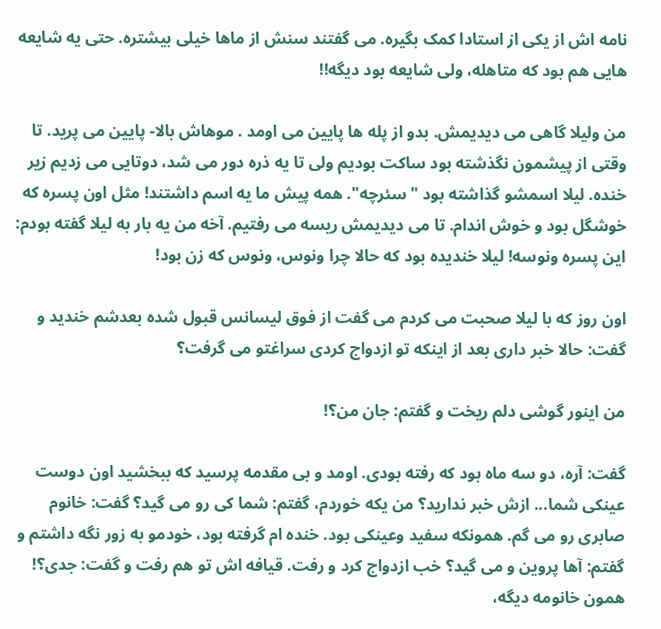نامه اش از یکی از استادا کمک بگیره. می گفتند سنش از ماها خیلی بیشتره. حتی یه شایعه هایی هم بود که متاهله، ولی شایعه بود دیگه!!

من ولیلا گاهی می دیدیمش. بدو از پله ها پایین می اومد . موهاش بالا- پایین می پرید. تا وقتی از پیشمون نگذشته بود ساکت بودیم ولی تا یه ذره دور می شد، دوتایی می زدیم زیر خنده. لیلا اسمشو گذاشته بود "سئرچه". همه پیش ما یه اسم داشتند! مثل اون پسره که خوشگل بود و خوش اندام. تا می دیدیمش ریسه می رفتیم. آخه من یه بار به لیلا گفته بودم: این پسره ونوسه! لیلا خندیده بود که حالا چرا ونوس، ونوس که زن بود!

اون روز که با لیلا صحبت می کردم می گفت از فوق لیسانس قبول شده بعدشم خندید و گفت: حالا خبر داری بعد از اینکه تو ازدواج کردی سراغتو می گرفت؟

من اینور گوشی دلم ریخت و گفتم: جان من؟!

گفت: آره، دو سه ماه بود که رفته بودی. اومد و بی مقدمه پرسید که ببخشید اون دوست عینکی شما... ازش خبر ندارید؟ من یکه خوردم، گفتم: شما کی رو می گید؟ گفت: خانوم صابری رو می گم. همونکه سفید وعینکی بود. خنده ام گرفته بود، خودمو به زور نگه داشتم و گفتم: آها پروین و می گید؟ خب ازدواج کرد و رفت. قیافه اش تو هم رفت و گفت: جدی؟! همون خانومه دیگه،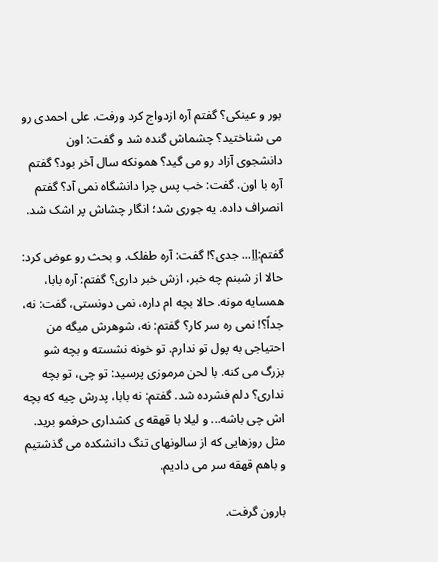بور و عینکی؟ گفتم آره ازدواج کرد ورفت. علی احمدی رو می شناختید؟ چشماش گنده شد و گفت: اون دانشجوی آزاد رو می گید؟ همونکه سال آخر بود؟ گفتم آره با اون. گفت: خب پس چرا دانشگاه نمی آد؟ گفتم انصراف داده. یه جوری شد؛ انگار چشاش پر اشک شد.

گفتم:اِاِ... جدی؟! گفت: آره طفلک. و بحث رو عوض کرد: حالا از شبنم چه خبر، ازش خبر داری؟ گفتم: آره بابا، همسایه مونه. حالا بچه ام داره، نمی دونستی، گفت: نه، جداً؟! نمی ره سر کار؟ گفتم: نه، شوهرش میگه من احتیاجی به پول تو ندارم. تو خونه نشسته و بچه شو بزرگ می کنه. با لحن مرموزی پرسید: تو چی، تو بچه نداری؟ دلم فشرده شد. گفتم: نه بابا، پدرش چیه که بچه اش چی باشه... و لیلا با قهقه ی کشداری حرفمو برید. مثل روزهایی که از سالونهای تنگ دانشکده می گذشتیم و باهم قهقه سر می دادیم.

بارون گرفت.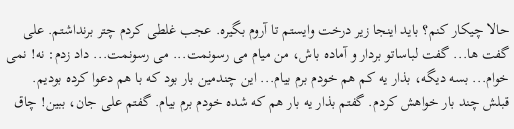حالا چیکار کنم؟ باید اینجا زیر درخت وایستم تا آروم بگیره. عجب غلطی کردم چتر برنداشتم. علی گفت ها... گفت لباساتو بردار و آماده باش، من میام می رسونمت... می رسونمت... داد زدم: نه! نمی خوام... بسه دیگه، بذار یه کم هم خودم برم بیام... این چندمین بار بود که با هم دعوا کرده بودیم. قبلش چند بار خواهش کردم. گفتم بذار یه بار هم که شده خودم برم بیام. گفتم علی جان، ببین! چاق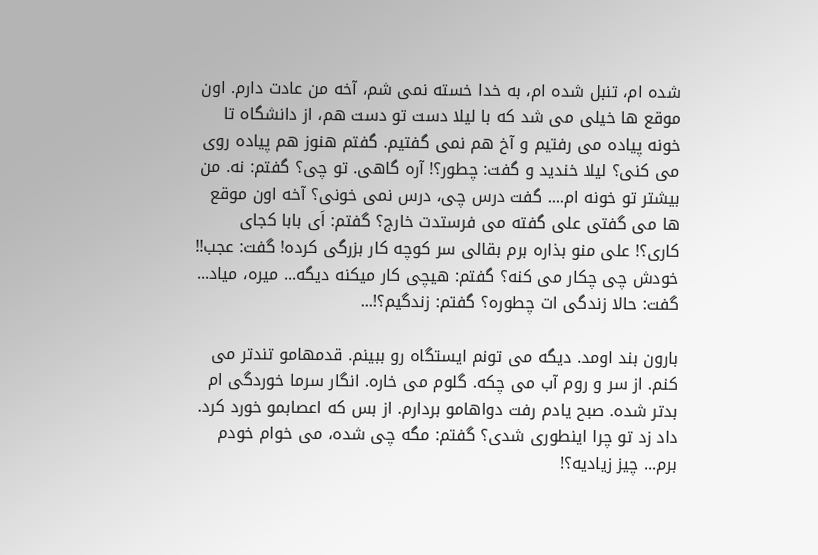شده ام، تنبل شده ام، به خدا خسته نمی شم، آخه من عادت دارم. اون موقع ها خیلی می شد که با لیلا دست تو دست هم، از دانشگاه تا خونه پیاده می رفتیم و آخ هم نمی گفتیم. گفتم هنوز هم پیاده روی می کنی؟ لیلا خندید و گفت: چطور؟! آره گاهی. تو چی؟ گفتم: نه. من بیشتر تو خونه ام.... گفت درس چی، درس نمی خونی؟ آخه اون موقع ها می گفتی علی گفته می فرستدت خارج؟ گفتم: اَی بابا کجای کاری؟! علی منو بذاره برم بقالی سر کوچه کار بزرگی کرده! گفت: عجب!! خودش چی چکار می کنه؟ گفتم: هیچی کار میکنه دیگه... میره، میاد... گفت: حالا زندگی ات چطوره؟ گفتم: زندگیم؟!...

بارون بند اومد. دیگه می تونم ایستگاه رو ببینم. قدمهامو تندتر می کنم. از سر و روم آب می چکه. گلوم می خاره. انگار سرما خوردگی ام بدتر شده. صبح یادم رفت دواهامو بردارم. از بس که اعصابمو خورد کرد. داد زد تو چرا اینطوری شدی؟ گفتم: مگه چی شده، می خوام خودم برم... چیز زیادیه؟!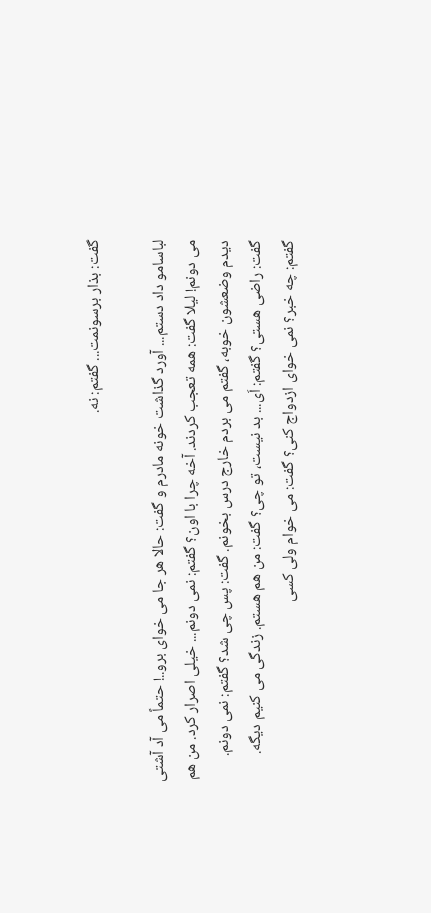گفت: بذار برسونمت... گفتم: نه.

لباسامو داد دستم... آورد گذاشت خونه مادرم و گفت: حالا هر جا می خوای برو..! حتماً می آد آشتی می دونم! لیلا گفت: همه تعجب کردند. آخه چرا با اون؟ گفتم: نمی دونم... خیلی اصرار کرد. من هم دیدم وضعشون خوبه، گفتم می بردم خارج درس بخونم. گفت: پس چی شد؟ گفتم: نمی دونم. گفت: راضی هستی؟ گفتم: اَی... بد نیست، تو چی؟ گفت: من هم هستم. زندگی می کنیم دیگه. گفتم: چه خبر؟ نمی خوای ازدواج کنی؟ گفت: می خوام ولی کسی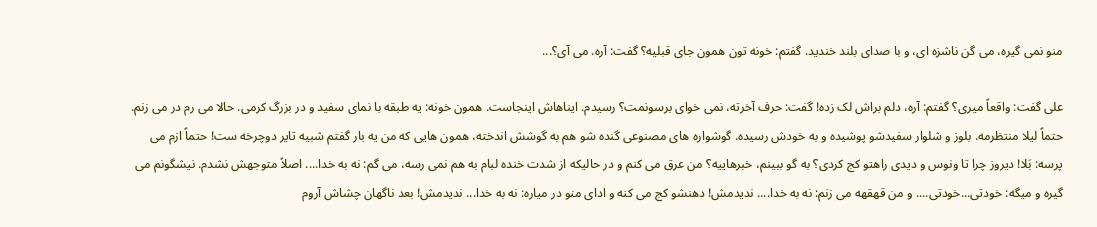منو نمی گیره، می گن ناشزه ای، و با صدای بلند خندید. گفتم: خونه تون همون جای قبلیه؟ گفت: آره. می آی؟...

علی گفت: واقعاً میری؟ گفتم: آره، دلم براش لک زده! گفت: حرف آخرته، نمی خوای برسونمت؟ رسیدم. ایناهاش اینجاست. همون خونه: یه طبقه با نمای سفید و در بزرگ کرمی. حالا می رم در می زنم. حتماً لیلا منتظرمه. بلوز و شلوار سفیدشو پوشیده و به خودش رسیده. گوشواره های مصنوعی گنده شو هم به گوشش اندخته، همون هایی كه من یه بار گفتم شبیه تایر دوچرخه ست! حتماً ازم می پرسه: بَلا! دیروز چرا تا ونوس و دیدی راهتو کج کردی؟ به گو ببینم، خبرهاییه؟ من عرق می کنم و در حالیکه از شدت خنده لبام به هم نمی رسه، می گم: نه به خدا.... اصلاً متوجهش نشدم. نیشگونم می گیره و میگه: خودتی...خودتی.... و من قهقهه می زنم: نه به خدا.... ندیدمش! دهنشو کج می کنه و ادای منو در میاره: نه به خدا... ندیدمش! بعد ناگهان چشاش آروم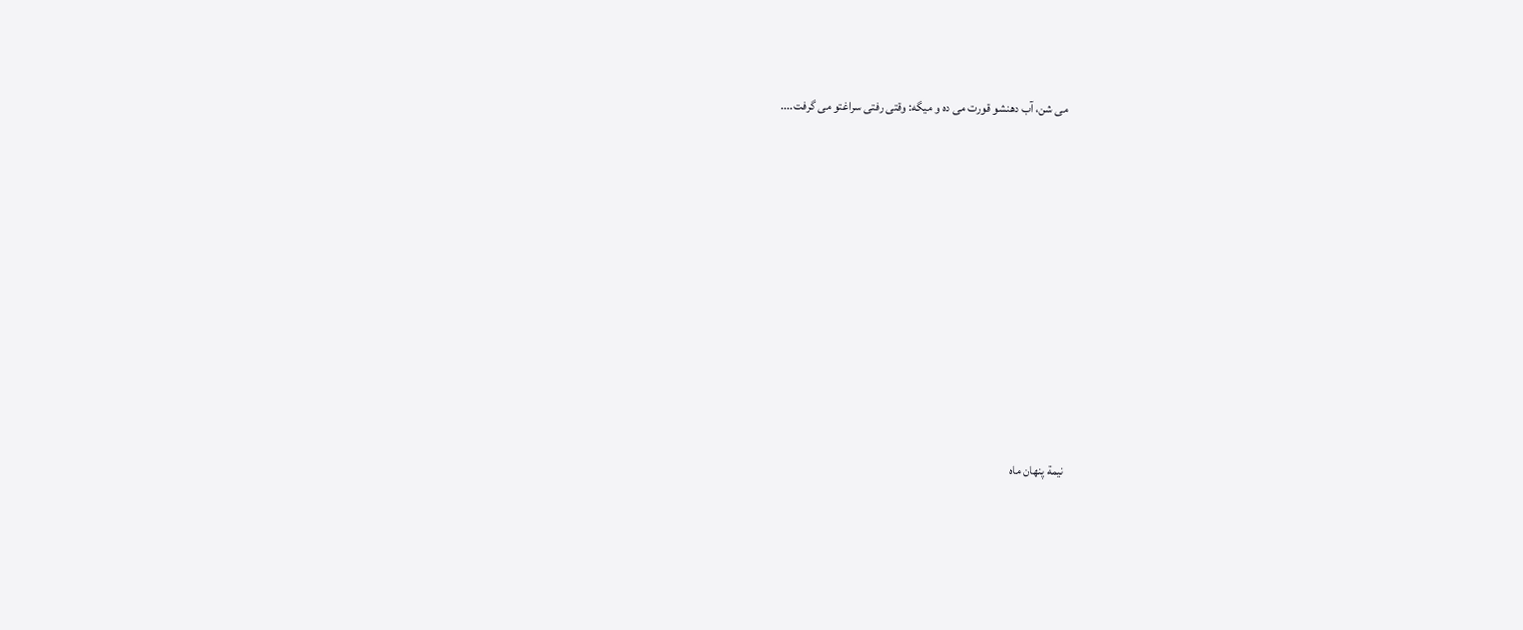می شن، آب دهنشو قورت می ده و میگه: وقتی رفتی سراغتو می گرفت....











نيمة پنهان ماه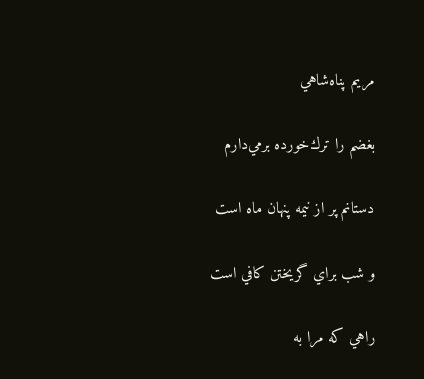مريم پناه‌شاهي

بغضم را ترك‌خورده برمي‌دارم

دستانم پر از نيمه پنهان ماه است

و شب براي گريختن كافي است

راهي كه مرا به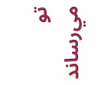تو مي‌رساند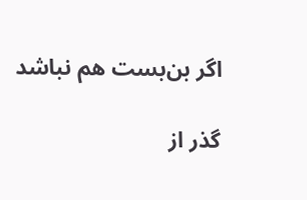اگر بن‌بست هم نباشد

گذر از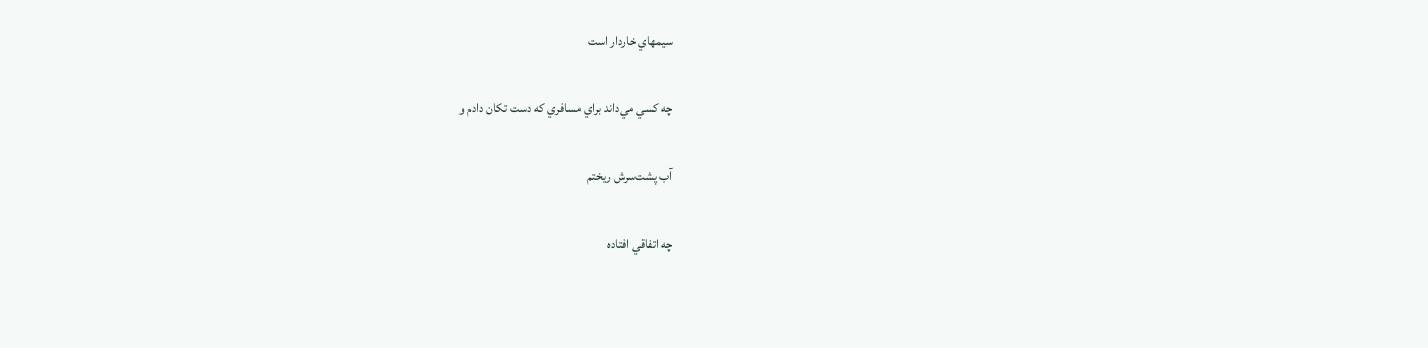سيمهاي خاردار است

چه كسي مي‌داند براي مسافري كه دست تكان دادم و

آب پشت‌سرش ريختم

چه اتفاقي افتاده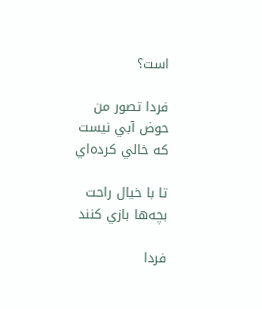است؟

فردا تصور من حوض آبي نيست كه خالي كرده‌اي

تا با خيال راحت بچه‌ها بازي كنند

فردا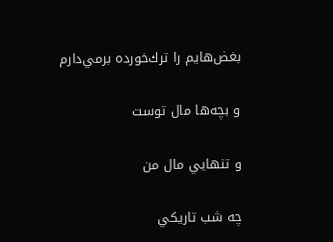بغض‌هايم را ترك‌خورده برمي‌دارم

و بچه‌ها مال توست

و تنهايي مال من

چه شب تاريكي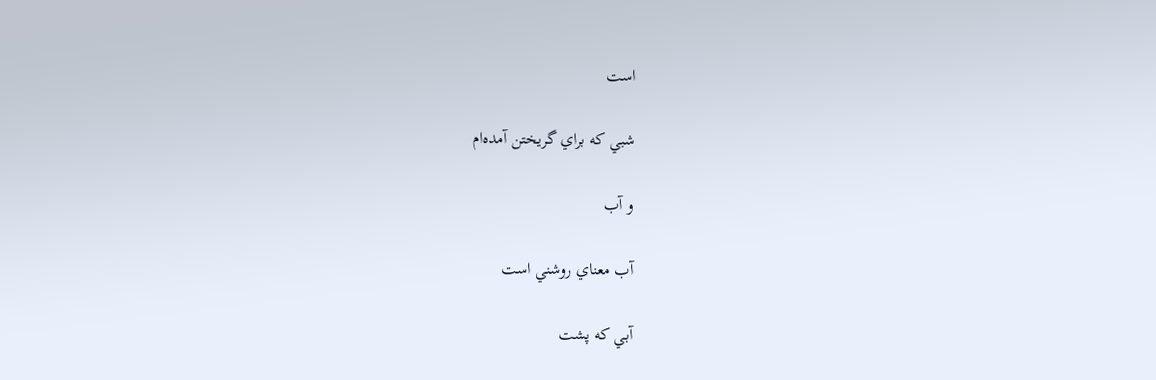است

شبي كه براي گريختن آمده‌ام

و آب

آب معناي روشني است

آبي كه پشت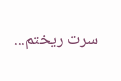سرت ريختم...